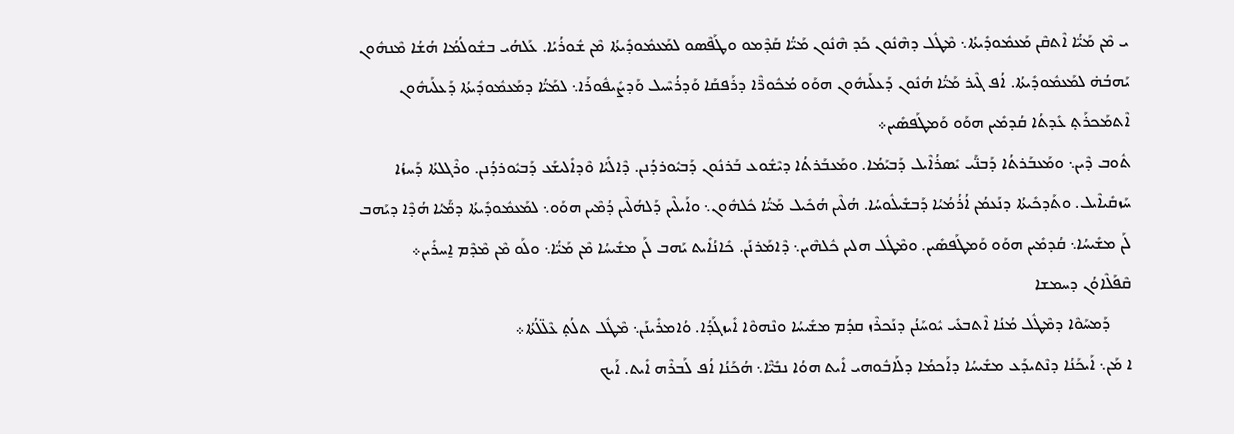ܝ ܡܶܢ ܡܰܝ̈ܳܐ ܐܶܬܩܶܢ ܡܰܥܡܽܘܕܺܝܬܳܐ܆ ܡܶܛܽܠ ܕܗܶܢܽܘܢ ܟܰܕ ܗܶܢܽܘܢ ܡܰܝ̈ܳܐ ܩܰܕܶܡܘ ܘܛܰܦܶܣܘ ܠܡܰܥܡܽܘܕܺܝܬܳܐ ܡܶܢ ܫܽܘܪܳܝܳܐ. ܥܰܠܗܳܝ ܒܫܽܘܠܳܡܳܐ ܗܳܫܳܐ ܡܶܢܗܽܘܢ ܝܰܗܒܳܗ̇ ܠܡܰܥܡܽܘܕܺܝܬܳܐ. ܐܳܦ ܓܶܝܪ ܡܰܝ̈ܳܐ ܗܳܢܽܘܢ ܕܰܥܠܰܝܗܽܘܢ ܗܘܰܘ ܡܳܟܽܘܪ̈ܶܐ ܕܪܰܦܩܰܐ ܘܰܕܪܳܚܶܝܠ ܘܰܕܨܺܝܦܽܘܪܰܐ܆ ܠܡܰܝ̈ܳܐ ܕܡܰܥܡܽܘܕܺܝܬܳܐ ܕܰܥܠܰܝܗܽܘܢ ܐܶܬܡܰܟܪܰܬ̥ ܥܺܕܬܳܐ ܩܳܕܡܺܝܢ ܗܘܰܘ ܘܰܡܛܰܦܣܺܝܢ܀
ܬܽܘܒ ܕܶܝܢ܆ ܘܡܰܥܒܰܪܬܳܐ ܕܰܒܢ̈ܰܝ ܝܺܣܪܳܐܶܝܠ ܕܰܒܝܰܡܳܐ. ܘܡܰܥܒܰܪܬܳܐ ܕܝܶܫܽܘܥ ܒܰܪܢܽܘܢ ܕܰܒܝܽܘܪܕܳܢܢ. ܕܶܐܠܺܝܳܐ ܘܶܕܐܺܠܝܫܰܥ ܕܰܒܝܽܘܪܕܳܢܢ. ܘܪܶܓܠܬܳܐ ܕܰܚܙܳܐ ܚܰܙܩܺܝܐܶܝܠ. ܘܬܰܕܟܺܝܬܳܐ ܕܢܰܥܡܳܢ ܐܳܪܳܡܳܝܳܐ ܕܰܒܫܺܝܠܽܘܚܳܐ. ܗܳܠܶܝܢ ܗܳܟܺܝܠ ܡܰܝ̈ܳܐ ܟܽܠܗܽܘܢ܆ ܘܐܰܝܠܶܝܢ ܕܰܠܗܳܠܶܝܢ ܕܳܡܶܝܢ ܗܘܰܘ܆ ܠܡܰܥܡܽܘܕܺܝܬܳܐ ܕܡ̈ܰܝܳܐ ܗܳܕܶܐ ܕܝܰܗܒ ܠܰܢ ܡܫܺܝܚܳܐ܆ ܩܳܕܡܺܝܢ ܗܘܰܘ ܘܰܡܛܰܦܣܺܝܢ. ܘܡܶܛܽܠ ܗܠܝܢ ܟܽܠܗܶܝܢ܆ ܕܶܐܡܰܪܢܰܢ. ܟܺܐܢܳܐܺܝܬ ܝܰܗܒ ܠܰܢ ܡܫܺܝܚܳܐ ܡܶܢ ܡܰܝ̈ܳܐ܆ ܘܠܰܘ ܡܶܢ ܡܶܕܶܡ ܐ̱ܚܪܺܝܢ܀
ܩܶܦܰܠܶܐܘܳܢ ܕܚܡܫܐ
     ܕܰܡܚܰܘܶܐ ܕܡܶܛܽܠ ܡܳܢܳܐ ܐܶܬܒܥܺܝ ܝܽܘܚܰܢܳܢ ܕܢܰܟܪܶܙ ܩܕܳܡ ܡܫܺܝܚܳܐ ܘܢܶܗܘܶܐ ܐܺܝܙܓܰܕܳܐ. ܘܳܐܡܪܺܝܢܰܢ܆ ܡܶܛܽܠ ܬܠܳܬ̥ ܥܶܠ̈ܠܳܬܳܐ܀
ܐ ܡܰܢ܆ ܐܰܝܟܰܢܳܐ ܕܢܶܬܝܕܰܥ ܡܫܺܝܚܳܐ ܕܐܰܟܡܳܐ ܕܠܰܐܒܽܘܗܝ ܐܺܝܬ ܗܘܳܐ ܢܒܺܝ̈ܶܐ܆ ܗܳܟܰܢܳܐ ܐܳܦ ܠܰܒܪܶܗ ܐܺܝܬ. ܐܰܝܟ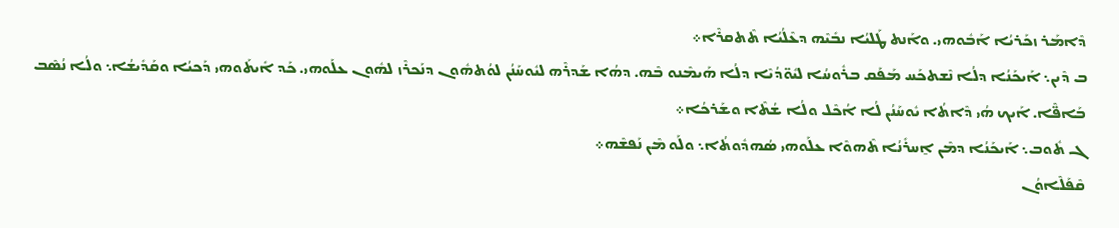ܕܶܐܡܰܪ ܙܟܰܪܝܳܐ ܐܰܒܽܘܗܝ. ܘܐܰܢܬ ܛܰܠܝܳܐ ܢܒܺܝܶܗ ܕܥܶܠܳܝܳܐ ܬܶܬܩܪܶܐ܀
ܒ ܕܶܝܢ܆ ܐܰܝܟܰܢܳܐ ܕܠܳܐ ܢܶܫܬܟܰܚ ܡܰܦܰܩ ܒܪܽܘܚܳܐ ܠܝܽܘ̈ܕܳܝܶܐ ܕܠܳܐ ܗܰܝܡܶܢܘ ܒܶܗ. ܕܗܳܐ ܫܰܕܪܶܗ ܠܝܽܘܚܰܢܳܢ ܠܘܳܬܗܽܘܢ ܕܢܰܟܪܶܙ ܠܗܽܘܢ ܥܠܰܘܗܝ. ܟܰܕ ܐܺܝܬܰܘܗܝ ܕܰܟܝܳܐ ܘܩܰܕܺܝܫܳܐ܆ ܘܠܳܐ ܢܳܣܶܒ ܒܰܐܦ̈ܶܐ. ܐܰܝܟ ܗܳܝ ܕܶܐܬܳܐ ܝܽܘܚܰܢܳܢ ܠܳܐ ܐܳܟܶܠ ܘܠܳܐ ܫܳܬܶܐ ܘܫܰܪܟܳܐ܀
ܓ ܬܽܘܒ܆ ܐܰܝܟܰܢܳܐ ܕܡܶܢ ܐ̱ܚܪܺܢܳܐ ܬܶܗܘܶܐ ܥܠܰܘܗܝ ܣܳܗܕܽܘܬܳܐ܆ ܘܠܰܘ ܡܶܢ ܢܰܦܫܶܗ܀
ܩܶܦܰܠܶܐܘܳܢ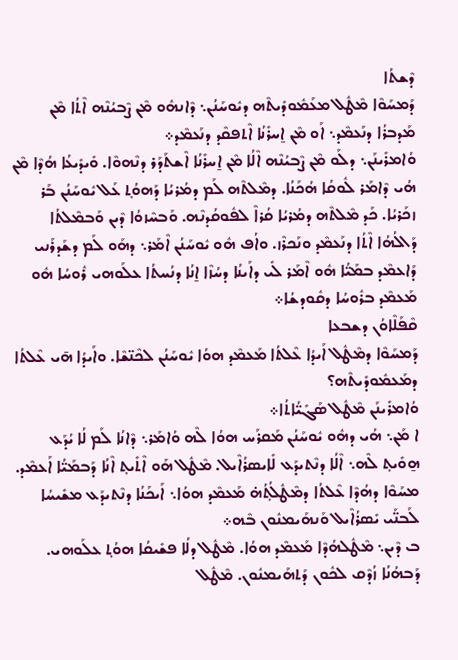ܕܶܫܬܳܐ
ܕܰܡܚܰܘܶܐ ܡܶܛܽܠ ܡܥܰܡܽܘܕܺܝܬܶܗ ܕܝܽܘܚܰܢܳܢ܆ ܕܶܐܢܗܽܘ ܡܶܢ ܨܶܒܝܳܢܶܗ ܐܶܬܳܐ ܡܶܢ ܡܰܕܒܪܳܐ ܕܢܰܥܡܶܕ܆ ܐܰܘ ܡܶܢ ܐ̱ܚܪܺܢܳܐ ܐܶܬܦܩܶܕ ܕܢܰܥܡܶܕ܀
ܘܳܐܡܪܺܝܢܰܢ܆ ܕܠܰܘ ܡܶܢ ܨܶܒܝܳܢܶܗ ܐܶܠܳܐ ܡܶܢ ܐ̱ܚܪܺܢܳܐ ܐܶܫܬܰܕܰܪ ܕܢܶܗܘܶܐ. ܘܺܝܕܺܝܥܳܐ ܗܳܕܶܐ ܡܶܢ ܗܳܝ ܕܶܐܡܰܪ ܠܽܘܩܳܐ ܗܳܟܰܢܳܐ. ܕܡܶܠܬܶܗ ܠܰܡ ܕܡܳܪܝܳܐ ܕܰܗܘܳܬ̥ ܥܰܠ ܝܽܘܚܰܢܳܢ ܒܰܪ ܙܟܰܪܝܳܐ. ܟܰܕ ܡܶܠܬܶܗ ܕܡܳܪܝܳܐ ܩܳܪܐܶ ܠܦܽܘܩܳܕܢܶܗ. ܘܰܒܚܶܙܘܳܐ ܕܶܝܢ ܘܰܒܡܶܠܬܳܐ ܕܰܐܠܳܗܳܐ ܐܶܬܳܐ ܕܢܰܥܡܶܕ ܘܢܰܟܪܶܙ. ܘܐܳܦ ܗܽܘ ܝܽܘܚܰܢܳܢ ܐܶܡܰܪ܆ ܕܗܰܘ ܠܰܡ ܕܫܰܕܪܰܢܝ ܕܰܐܥܡܶܕ ܒܡܰܝ̈ܳܐ ܗܽܘ ܐܶܡܰܪ ܠܺܝ ܕܐܰܝܢܳܐ ܕܚܳܙܶܐ ܐ̱ܢܳܐ ܕܢܳܚܬܳܐ ܥܠܰܘܗܝ ܪܽܘܚܳܐ ܗܽܘ ܡܰܥܡܶܕ ܒܪܽܘܚܳܐ ܕܩܽܘܕܫܳܐ܀
ܩܶܦܰܠܶܐܘܳܢ ܕܫܒܥܐ
ܕܰܡܚܰܘܶܐ ܕܡܶܛܽܠ ܐܰܝܕܳܐ ܥܶܠܬܳܐ ܡܰܥܡܶܕ ܗܘܳܐ ܝܽܘܚܰܢܳܢ ܠܟܶܢ̈ܫܶܐ. ܘܐܰܝܕܳܐ ܗ̄ܝ ܥܶܠܬܳܐ ܕܡܰܥܡܽܘܕܺܝܬܶܗ؟
ܘܳܐܡܪܺܝܢܰܢ ܡܶܛܽܠ ܣܰܓܺܝ̈ܳܐܬܳܐ܀
ܐ ܡܰܢ܆ ܗܳܝ ܕܗܽܘ ܝܽܘܚܰܢܳܢ ܡܰܩܪܰܚ ܗܘܳܐ ܠܶܗ ܘܳܐܡܰܪ܆ ܕܶܐܢܳܐ ܠܰܡ ܠܳܐ ܝܳܕܰܥ ܗ̱ܘܺܝܬ̥ ܠܶܗ܆ ܐܶܠܳܐ ܕܢܶܬܝܕܰܥ ܠܺܐܝܣܪܳܐܶܝܠ. ܡܶܛܽܠ ܗܰܘ ܐܶܬܺܝܬ̥ ܐܶܢܳܐ ܕܰܒܡܰܝ̈ܳܐ ܐܰܥܡܶܕ. ܡܚܰܘܶܐ ܕܗܳܕܶܐ ܥܶܠܬܳܐ ܕܡܶܛܽܠܳܬ̥ܳܗ̇ ܡܰܥܡܶܕ ܗܘܳܐ܆ ܐܰܝܟܰܢܳܐ ܕܢܶܬܝܕܰܥ ܡܫܺܝܚܳܐ ܠܰܒܢ̈ܰܝ ܝܺܣܪܳܐܶܝܠ ܘܰܢܗܰܝܡܢܽܘܢ ܒܶܗ܀
ܒ ܕܶܝܢ܆ ܡܶܛܽܠܗܳܕܶܐ ܡܰܥܡܶܕ ܗܘܳܐ. ܡܶܛܽܠ ܕܠܳܐ ܦܫܺܝܩܳܐ ܗܘܳܬ̥ ܥܠܰܘܗܝ. ܕܰܒܗܳܢܳܐ ܙܳܕܶܩ ܠܟܽܘܢ ܕܰܬܗܰܝܡܢܽܘܢ. ܡܶܛܽܠ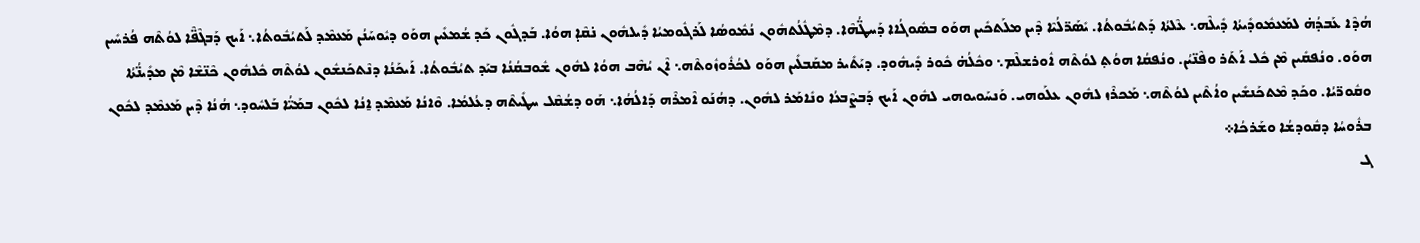ܗܳܕܶܐ ܥܰܒܕܳܗ̇ ܠܡܰܥܡܽܘܕܺܝܬܳܐ ܕܺܝܠܶܗ܆ ܥܶܠܬܳܐ ܕܰܬܝܳܒܽܘܬܳܐ. ܝܺܣܰܪ̈ܠܳܝܶܐ ܕܶܝܢ ܡܠܰܬܟܺܝܢ ܗܘܰܘ ܒܣܽܘܓܳܐܐ ܕܰܚܛ̈ܳܗܶܐ. ܕܡܶܛܽܠܳܬܗܽܘܢ ܢܳܡܽܘܣܳܐ ܠܰܪܓܽܘܡܝܳܐ ܕܺܝܠܗܽܘܢ ܢ̇ܩܶܐ̣ ܗܘܳܐ. ܒܰܕܓܽܘܢ ܟܰܕ ܫܳܡܥܺܝܢ ܗܘܰܘ ܕܝܽܘܚܰܢܳܢ ܡܰܥܡܶܕ ܠܰܬܝܳܒܽܘܬܳܐ܆ ܐܰܝܟ ܕܰܒܓܶܦ̈ܶܐ ܠܘܳܬܶܗ ܦܳܪܚܺܝܢ ܗܘܰܘ. ܘܢܳܦܩܺܝܢ ܡܶܢ ܟܽܠ ܐܰܬܰܪ ܘܦܶܢ̈ܝܳܢ. ܘܢܳܦܩܳܐ ܗܘܳܬ̥ ܠܘܳܬܶܗ ܐܽܘܪܫܠܶܡ܆ ܘܟܽܠܳܗ̇ ܟܽܘܪ ܕܺܝܗܽܘܕ. ܕܝܰܬܺܝܪ ܡܩܰܒܠܺܝܢ ܗܘܰܘ ܠܟܳܪܽܘܙܽܘܬܶܗ܆ ܐܶܢ ܝܳܗܶܒ ܗܘܳܐ ܠܗܽܘܢ ܫܽܘܒܩܳܢܳܐ ܒܝܰܕ ܬܝܳܒܽܘܬܳܐ. ܐܰܝܟܰܢܳܐ ܕܢܶܬܟܰܢܫܽܘܢ ܠܘܳܬܶܗ ܟܽܠܗܽܘܢ ܟܶܢ̈ܫܶܐ ܡܶܢ ܡܕܺܝܢ̈ܳܬܳܐ ܘܩܽܘܪ̈ܝܳܐ. ܘܟܰܕ ܡܶܬܟܰܢܫܺܝܢ ܘܐܳܬܶܝܢ ܠܘܳܬܶܗ܆ ܡܰܟܪܶܙ ܠܗܽܘܢ ܥܠܰܘܗܝ. ܘܰܢܚܰܘܝܘܗܝ ܠܗܽܘܢ ܐܰܝܟ ܕܰܒܨܶܒܥܳܐ ܘܢܺܐܡܰܪ ܠܗܽܘܢ. ܕܗܳܢܰܘ ܐܶܡܪܶܗ ܕܰܐܠܳܗܳܐ܆ ܗܰܘ ܕܫܳܩܶܠ ܚܛܺܝܬܶܗ ܕܥܳܠܡܳܐ. ܘܶܐܢܳܐ ܡܰܥܡܶܕ ܐ̱ܢܳܐ ܠܟܽܘܢ ܒܡܰܝ̈ܳܐ ܒܰܠܚܽܘܕ܆ ܗܳܢܳܐ ܕܶܝܢ ܡܰܥܡܶܕ ܠܟܽܘܢ  ܒܪܽܘܚܳܐ ܕܩܽܘܕܫܳܐ ܘܫܰܪܟܳܐ܀
ܓ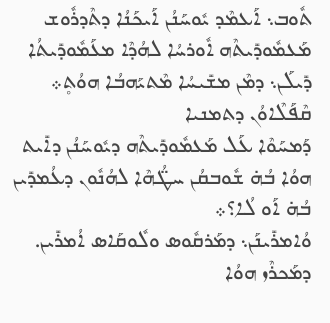ܬܽܘܒ܆ ܐܰܥܡܶܕ ܝܽܘܚܰܢܳܢ ܐܰܝܟܰܢܳܐ ܕܬܶܕܪܽܘܫ ܡܰܥܡܽܘܕܺܝܬܶܗ ܐܽܘܪܚܳܐ ܠܗܳܕܶܐ ܡܥܰܡܽܘܕܺܝܬܳܐ ܕܺܝܠܰܢ܆ ܕܡܶܢ ܡܫܺܝܚܳܐ ܡܶܬܝܰܗܒܳܐ ܗܘܳܬ̥܀
ܩܶܦܰܠܶܐܘܳܢ ܕܬܡܢܝܐ
ܕܰܡܚܰܘܶܐ ܥܰܠ ܡܰܥܡܽܘܕܺܝܬܶܗ ܕܝܽܘܚܰܢܳܢ ܕܐܺܝܬ ܗܘܳܐ ܒܳܗ̇ ܫܽܘܒܩܳܢ ܚܛ̈ܳܗܶܐ ܠܗܳܢܽܘܢ ܕܥܳܡܕܺܝܢ ܒܳܗ̇ ܐܰܘ ܠܳܐ؟܀
ܘܳܐܡܪܺܝܢܰܢ܆ ܕܡܰܪܩܽܘܣ ܘܠܽܘܩܰܐܣ ܐܳܡܪܺܝܢ. ܕܡܰܟܪܶܙ ܗܘܳܐ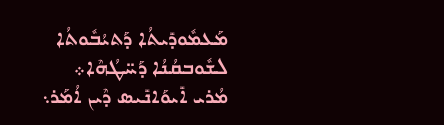ܡܰܥܡܽܘܕܺܝܬܳܐ ܕܰܬܝܳܒܽܘܬܳܐ ܠܫܽܘܒܩܳܢܳܐ ܕܰܚ̈ܛܳܗܶܐ܀
ܡܳܪܝ ܐܺܝܘܰܐܢܺܝܣ ܕܶܝܢ ܐܳܡܰܪ܆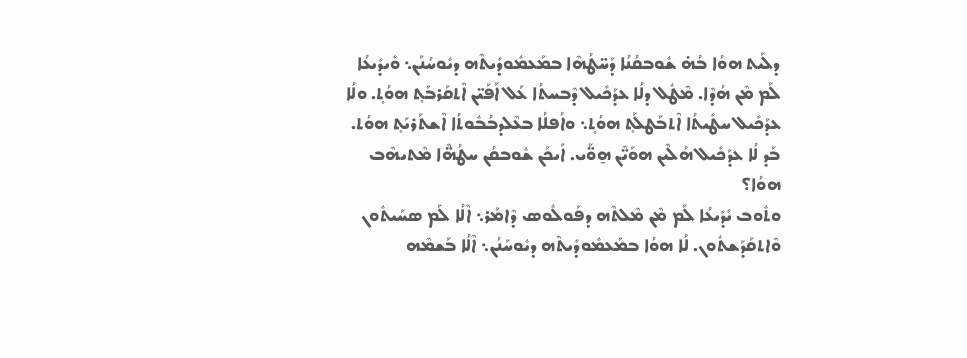ܕܠܰܝܬ ܗܘܳܐ ܒܳܗ̇ ܫܽܘܒܩܳܢܳܐ ܕܰܚ̈ܛܳܗܶܐ ܒܡܰܥܡܽܘܕܺܝܬܶܗ ܕܝܽܘܚܳܢܰܢ܆ ܘܺܝܕܺܝܥܳܐ ܠܰܡ ܡܶܢ ܗܳܕܶܐ. ܡܶܛܽܠ ܕܠܳܐ ܥܕܰܟܺܝܠ ܕܶܒܚܬܳܐ ܥܰܠ ܐܰܦܰܝ̈ܢ ܐܶܬܩܰܪܒܰܬ̥ ܗܘܳܬ̥. ܘܠܳܐ ܥܕܰܟܺܝܠ ܚܛܺܝܬܳܐ ܐܶܬܒܰܛܠܰܬ̥ ܗܘܳܬ̥܆ ܘܐܳܦܠܳܐ ܒܥܶܠܕܒܳܒܽܘܬܳܐ ܐܶܫܬܰܪܝܰܬ̥ ܗܘܳܬ. ܒܰܕ ܠܳܐ ܥܕܰܟܺܝܠ ܗܳܠܶܝܢ ܗܘܰܝ̈ܶܢ ܗ̱ܘ̈ܰܝ. ܐܰܝܟܰܢ ܫܽܘܒܩܳܢ ܚܛܳܗ̈ܶܐ ܡܶܬܝܗܶܒ ܗܘܳܐ؟
ܘܬܽܘܒ ܝܺܕܺܝܥܳܐ ܠܰܡ ܡܶܢ ܡܶܠܬܶܗ ܕܦܰܘܠܽܘܣ ܕܶܐܡܰܪ܆ ܐܶܠܳܐ ܠܰܡ ܣܚܰܝܬܽܘܢ ܘܶܐܬܩܰܕܰܫܬܽܘܢ. ܠܳܐ ܗܘܳܐ ܒܡܰܥܡܽܘܕܺܝܬܶܗ ܕܝܽܘܚܰܢܳܢ܆ ܐܶܠܳܐ ܒܰܫܡܶܗ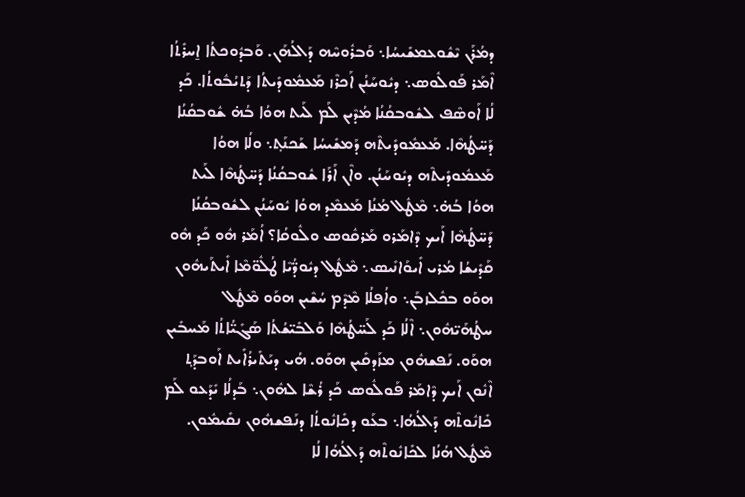ܕܡܳܪܰܢ ܝܶܫܽܘܥܡܫܺܝܚܳܐ܆ ܘܰܒܪܽܘܚܶܗ ܕܰܐܠܳܗܰܢ. ܘܰܒܕܽܘܟܬܳܐ ܐ̱ܚܪܺܬܳܐ ܐܶܡܰܪ ܦܰܘܠܽܘܣ܆ ܕܝܽܘܚܰܢܳܢ ܐܰܟܪܶܙ ܡܰܥܡܽܘܕܺܝܬܳܐ ܕܰܬܝܳܒܽܘܬܳܐ. ܟܰܕ ܠܳܐ ܐܰܘܣܶܦ ܠܫܽܘܒܩܳܢܳܐ ܡܳܕܶܝܢ ܠܰܡ ܠܰܝܬ ܗܘܳܐ ܒܳܗ̇ ܫܽܘܒܩܳܢܳܐ ܕܰܚ̈ܛܳܗܶܐ. ܡܰܥܡܽܘܕܺܝܬܶܗ ܕܰܡܫܺܝܚܳܐ ܫܰܟܢܰܬ̥܆ ܘܠܳܐ ܗܘܳܐ ܡܰܥܡܽܘܕܺܝܬܶܗ ܕܝܽܘܚܰܢܳܢ. ܘܐܶܢ ܐܰܪܰܐ ܫܽܘܒܩܳܢܳܐ ܕܰܚ̈ܛܳܗܶܐ ܠܰܝܬ ܗܘܳܐ ܒܳܗ̇܆ ܡܶܛܽܠ ܡܳܢܳܐ ܡܰܥܡܶܕ ܗܘܳܐ ܝܽܘܚܰܢܳܢ ܠܫܽܘܒܩܳܢܳܐ ܕܰܚ̈ܛܳܗܶܐ ܐܰܝܟ ܕܶܐܡܰܪܘ ܡܰܪܩܽܘܣ ܘܠܽܘܩܳܐ؟ ܐܳܡܰܪ ܗܽܘ ܟܰܕ ܗܽܘ ܩܰܕܺܝܫܳܐ ܡܳܪܝ ܐܺܝܘܰܐܢܺܝܣ܆ ܡܶܛܽܠ ܕܝܽܘܕ̈ܳܝܶܐ ܛܳܠܽܘ̈ܡܶܐ ܐܺܝܬܰܝܗܽܘܢ ܗܘܰܘ ܒܟܽܠܙܒܰܢ܆ ܘܐܳܦܠܳܐ ܡܶܕܶܡ ܚܳܫܶܝܢ ܗܘܰܘ ܡܶܛܽܠ ܚܛܳܗܰܝ̈ܗܽܘܢ܆ ܐܶܠܳܐ ܟܰܕ ܠܰܚ̈ܛܳܗܶܐ ܘܰܠܒܺܝ̈ܫܳܬܳܐ ܣܰܓܺܝ̈ܳܐܬܳܐ ܡܰܚܒܺܝܢ ܗܘܰܘ. ܢܰܦܫܗܽܘܢ ܡܙܰܕܩܺܝܢ ܗܘܰܘ. ܗܳܝ ܕܝܰܬܺܝܪܳܐܺܝܬ ܐܰܘܒܕܰܬ̥ ܐܶܢܽܘܢ ܐܰܝܟ ܕܶܐܡܰܪ ܦܰܘܠܽܘܣ ܟܰܕ ܪܳܫܶܐ ܠܗܽܘܢ܆ ܒܰܕܠܳܐ ܝܺܕܰܥܘ ܠܰܡ ܟܺܐܢܽܘܬܶܗ ܕܰܐܠܳܗܳܐ܆ ܒܥܰܘ ܕܟܺܐܢܽܘܬܳܐ ܕܢܰܦܫܗܽܘܢ ܢܩܺܝܡܽܘܢ. ܡܶܛܽܠ ܗܳܢܳܐ ܠܟܺܐܢܽܘܬܶܗ ܕܰܐܠܳܗܳܐ ܠܳܐ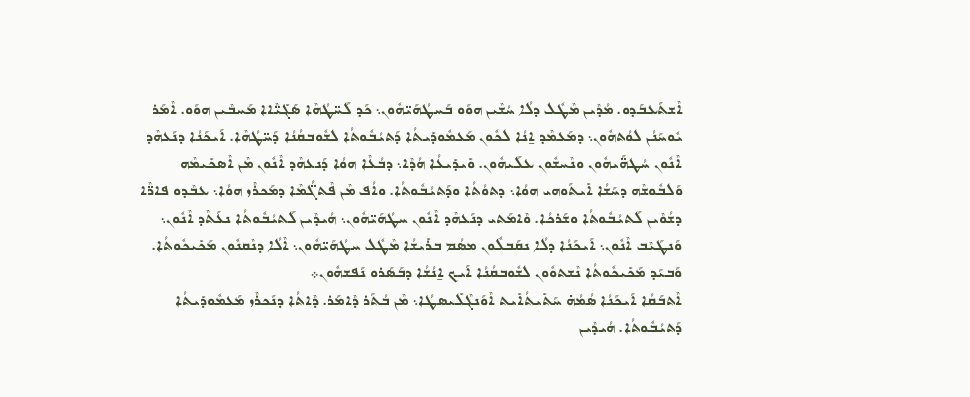ܐܶܫܬܰܥܒܰܕܘ. ܡܳܕܶܝܢ ܡܶܛܽܠ ܕܠܳܐ ܚܳܫܶܝܢ ܗܘܰܘ ܒܰܚܛܳܗܰܝ̈ܗܽܘܢ܆ ܟܰܕ ܠܰܚ̈ܛܳܗܶܐ ܣܰܓܺܝ̈ܶܐܐ ܡܰܚܒܶܝܢ ܗܘܰܘ. ܐܶܡܰܪ ܝܽܘܚܰܢܳܢ ܠܘܳܬܗܽܘܢ܆ ܕܡܰܥܡܶܕ ܐ̱ܢܳܐ ܠܟܽܘܢ ܡܰܥܡܽܘܕܺܝܬܳܐ ܕܰܬܝܳܒܽܘܬܳܐ ܠܫܽܘܒܩܳܢܳܐ ܕܰܚ̈ܛܳܗܶܐ. ܐܰܝܟܰܢܳܐ ܕܢܰܥܗܶܕ ܐܶܢܽܘܢ ܚܳܛܗ̈ܰܝܗܽܘܢ ܘܢܶܚܫܽܘܢ ܥܠܰܝܗܽܘܢ. ܘܺܝܕܺܝܥܳܐ ܗܳܕܶܐ܆ ܕܒܳܥܶܐ ܗܘܳܐ ܕܰܢܥܗܶܕ ܐܶܢܽܘܢ ܡܶܢ ܐܶܣܟܺܝܡܶܗ ܘܰܠܒܽܘܫܶܗ ܕܚܰܫܳܐ ܐܺܝܬܰܘܗܝ ܗܘܳܐ܆ ܕܬܘܳܬܳܐ ܘܕܰܬܝܳܒܽܘܬܳܐ. ܘܐܳܦ ܡܶܢ ܦܶܬܓ̈ܳܡܶܐ ܕܡܰܟܪܶܙ ܗܘܳܐ܆ ܥܒܶܕܘ ܦܐܪ̈ܶܐ ܕܫܳܘܶܝܢ ܠܰܬܝܳܒܽܘܬܳܐ ܘܫܰܪܟܳܐ. ܘܶܐܡܰܬܝ ܕܢܰܥܗܶܕ ܐܶܢܽܘܢ ܚܛܳܗܰܝ̈ܗܽܘܢ܆ ܗܳܝܕܶܝܢ ܠܰܬܝܳܒܽܘܬܳܐ ܢܥܰܬܶܕ ܐܶܢܽܘܢ܆ ܘܰܢܛܰܝܶܒ ܐܶܢܽܘܢ܆ ܐܰܝܟܰܢܳܐ ܕܠܳܐ ܢܩܰܒܠܽܘܢ ܡܣܳܡ ܒܪܺܝܫܳܐ ܡܶܛܽܠ ܚܛܳܗܰܝ̈ܗܽܘܢ܆ ܐܶܠܳܐ ܕܢܶܩܢܽܘܢ ܡܰܟܺܝܟܽܘܬܳܐ. ܘܰܒܝܰܕ ܡܰܟܺܝܟܽܘܬܳܐ ܢܶܫܬܘܽܘܢ ܠܫܽܘܒܩܳܢܳܐ ܐܰܝܟ ܐ̱ܢܳܫܳܐ ܕܒܰܣܰܪܘ ܢܰܦܫܗܽܘܢ܀
ܐܶܬܒܰܩܳܐ ܐܰܝܟܰܢܳܐ ܣܳܡܳܗ̇ ܚܰܬܺܝܬܳܐܺܝܬ ܐܶܘܰܢܓܶܠܺܝܣܛܳܐ܆ ܡܶܢ ܒܳܬܰܪ ܕܶܐܡܰܪ. ܕܶܐܬܳܐ ܕܢܰܟܪܶܙ ܡܰܥܡܽܘܕܺܝܬܳܐ ܕܰܬܝܳܒܽܘܬܳܐ. ܗܳܝܕܶܝܢ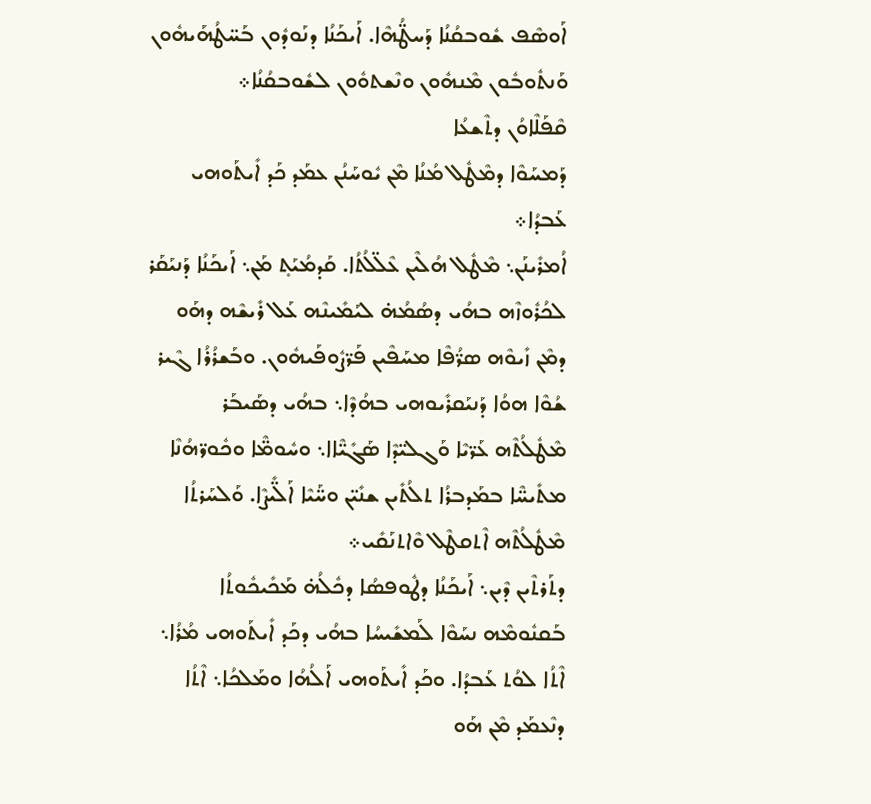ܐܰܘܣܶܦ ܫܽܘܒܩܳܢܳܐ ܕܰܚܛ̈ܳܗܶܐ. ܐܰܝܟܰܢܳܐ ܕܢܰܘܕܽܘܢ ܒܰܚ̈ܛܳܗܰܝܗܽܘܢ ܘܰܢܬܽܘܒܽܘܢ ܡܶܢܗܽܘܢ ܘܢܶܫܬܘܽܘܢ ܠܫܽܘܒܩܳܢܳܐ܀
ܩܶܦܰܠܶܐܘܳܢ ܕܬܶܫܥܳܐ
ܕܰܡܚܰܘܶܐ ܕܡܶܛܽܠ ܡܳܢܳܐ ܡܶܢ ܝܽܘܚܰܢܳܢ ܥܡܰܕ ܟܰܕ ܐܺܝܬܰܘܗܝ ܥܰܒܕܳܐ܀
ܐܳܡܪܺܝܢܰܢ܆ ܡܶܛܽܠ ܗܳܠܶܝܢ ܥܶܠ̈ܠܳܬܳܐ. ܩܰܕܡܳܝܰܬ̥ ܡܰܢ܆ ܐܰܝܟܰܢܳܐ ܕܰܢܝܰܩܰܪ ܠܟܳܪܽܘܙܶܗ ܒܗܳܝ ܕܣܳܡܳܗ̇ ܠܝܰܡܺܝܢܶܗ ܥܰܠ ܪܺܝܫܶܗ ܕܗܰܘ ܕܡܶܢ ܙܺܝܘܶܗ ܣܪ̈ܳܦܶܐ ܡܚܰܦܶܝܢ ܦܰܪ̈ܨܽܘܦܰܝܗܽܘܢ. ܘܒܰܫܪܳܪܳܐ ܓܶܝܪ ܫܳܘܶܐ ܗܘܳܐ ܕܰܢܝܰܩܪܺܝܘܗܝ ܒܗܳܕܶܐ܆ ܒܗܳܝ ܕܣܰܝܒܰܪ ܡܶܛܽܠܳܬܶܗ ܥܰܪ̈ܝܶܐ ܘܰܓܠܝ̈ܕܶܐ ܣܰܓܺܝ̈ܶܐܐ܆ ܘܚܽܘܡ̈ܶܐ ܘܟܽܘܪ̈ܗܳܢܶܐ ܡܬܺܝܚ̈ܶܐ ܒܡܰܕܒܪܳܐ ܬܠܳܬܺܝܢ ܫܢܺܝ̈ܢ ܘܚ̈ܰܝܶܐ ܐܰܠ̈ܺܝܨܶܐ. ܘܰܠܚܰܪܬܳܐ ܡܶܛܽܠܳܬܶܗ ܐܶܬܩܛܶܠ ܘܶܐܬܢܰܩܺܝ܀
ܕܬܰܪܬܶܝܢ ܕܶܝܢ܆ ܐܰܝܟܰܢܳܐ ܕܛܽܘܦܣܳܐ ܕܟܽܠܳܗ̇ ܡܰܟܺܝܟܽܘܬܳܐ ܒܰܩܢܽܘܡܶܗ ܢܚܰܘܶܐ ܠܰܡܫܺܝܚܳܐ ܒܗܳܝ ܕܟܰܕ ܐܺܝܬܰܘܗܝ ܡܳܪܳܐ܆ ܐܶܬܳܐ ܠܘܳܬ ܥܰܒܕܳܐ. ܘܟܰܕ ܐܺܝܬܰܘܗܝ ܐܰܠܳܗܳܐ ܘܡܰܠܟܳܐ܆ ܐܶܬܳܐ ܕܢܶܥܡܰܕ ܡܶܢ ܗܰܘ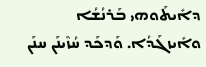ܕܐܺܝܬܰܘܗܝ ܒܰܪܢܳܫܳܐ ܘܐܺܝܙܓܰܕܳܐ. ܘܰܕܟܰܕ ܚܳܙܶܝܢܰܢ ܚܢܰܢ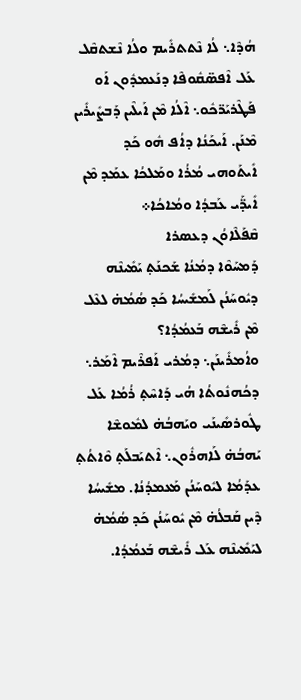ܗܳܕܶܐ܆ ܠܳܐ ܢܶܬܬܪܺܝܡ ܘܠܳܐ ܢܶܫܬܩܶܠ ܥܰܠ ܐܶܦܣ̈ܩܽܘܦܶܐ ܕܢܰܥܡܕܽܘܢ ܐܰܘ ܦܰܛܶܪܝܰܪ̈ܟܽܘ܆ ܐܶܠܳܐ ܡܶܢ ܐܰܝܠܶܝܢ ܕܰܒܨܺܝܪܺܝܢ ܡܶܢܰܢ. ܐܰܝܟܰܢܳܐ ܕܐܳܦ ܗܽܘ ܟܰܕ ܐܺܝܬܰܘܗܝ ܡܳܪܳܐ ܘܡܰܠܟܳܐ ܥܡܰܕ ܡܶܢ ܐܺܝܕ̈ܰܝ ܥܰܒܕܳܐ ܘܡܳܐܟܳܐ܀
ܩܶܦܰܠܶܐܘܳܢ ܕܥܣܪܐ
ܕܰܡܚܰܘܶܐ ܕܡܳܢܳܐ ܫܰܟܢܰܬ̥ ܝܰܡܺܝܢܶܗ ܕܝܽܘܚܰܢܳܢ ܠܰܡܫܺܝܚܳܐ ܟܰܕ ܣܳܡܳܗ̇ ܠܥܶܠ ܡܶܢ ܪܺܝܫܶܗ ܒܰܥܡܳܕܳܐ؟
ܘܐܳܡܪܺܝܢܰܢ܆ ܕܡܳܪܝ ܐܰܦܪܶܝܡ ܐܶܡܰܪ܆ ܕܟܳܗܢܽܘܬܳܐ ܗܳܝ ܕܰܐܚܶܬ̥ ܪܳܡܳܐ ܥܰܠ ܛܽܘܪܣܺܝܢܰܝ ܘܝܰܗܒܳܗ̇ ܠܡܽܘܫܶܐ ܝܰܗܒܳܗ̇ ܠܰܐܗܪܽܘܢ܆ ܐܶܬܝܰܒܠܰܬ̥ ܘܶܐܬܳܬ̥ ܥܕܰܡܳܐ ܠܝܽܘܚܰܢܳܢ ܡܰܥܡܕܳܢܳܐ. ܡܫܺܝܚܳܐ ܕܶܝܢ ܩܰܒܠܳܗ̇ ܡܶܢ ܝܽܘܚܰܢܳܢ ܟܰܕ ܣܳܡܳܗ̇ ܠܝܰܡܺܝܢܶܗ ܥܰܠ ܪܺܝܫܶܗ ܒܰܥܡܳܕܳܐ.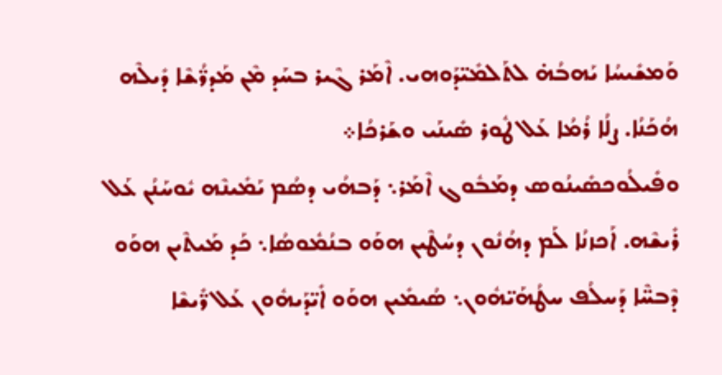ܘܰܡܫܺܝܚܳܐ ܝܰܗܒܳܗ̇ ܠܬܰܠܡܺܝ̈ܕܰܘܗܝ. ܐܶܡܰܪ ܓܶܝܪ ܒܚܰܕ ܡܶܢ ܡܰܕܪ̈ܳܫܶܐ ܕܺܝܠܶܗ ܗܳܟܰܢܳܐ. ܨܠܳܐ ܪܳܡܳܐ ܥܰܠ ܛܽܘܪ ܣܺܝܢܰܝ ܘܫܰܪܟܳܐ܀
ܘܦܺܝܠܳܘܟܣܺܝܢܳܘܣ ܕܡܰܒܽܘܓ ܐܶܡܰܪ܆ ܕܰܒܗܳܝ ܕܣܳܡ ܝܰܡܺܝܢܶܗ ܝܽܘܚܰܢܳܢ ܥܰܠ ܪܺܝܫܶܗ. ܐܰܟܙܢܳܐ ܠܰܡ ܕܗܳܢܽܘܢ ܕܚܳܛܶܝܢ ܗܘܰܘ ܒܢܳܡܽܘܣܳܐ܆ ܟܰܕ ܡܰܝܬܶܝܢ ܗܘܰܘ ܕܶܒܚ̈ܶܐ ܕܰܚܠܳܦ ܚܛܳܗܰܝ̈ܗܽܘܢ܆ ܣܳܝܡܺܝܢ ܗܘܰܘ ܐܺܝ̈ܕܰܝܗܽܘܢ ܥܰܠ ܪ̈ܺܝܫܶܐ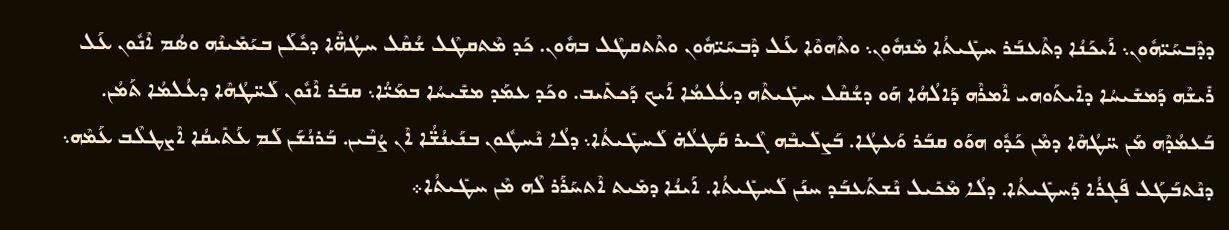ܕܕܶܒܚܰܝ̈ܗܽܘܢ܆ ܐܰܝܟܰܢܳܐ ܕܬܶܥܒܰܪ ܚܛܺܝܬܳܐ ܡܶܢܗܽܘܢ܆ ܘܬܶܗܘܶܐ ܥܰܠ ܕܶܒܚܰܝ̈ܗܽܘܢ ܘܬܶܬܩܛܶܠ ܒܗܽܘܢ. ܟܰܕ ܡܶܬܩܛܶܠ ܫܳܩܶܠ ܚܛܳܗ̈ܶܐ ܕܟܽܠܰܢ ܒܝܰܡܺܝܢܶܗ ܘܣܳܡ ܐܶܢܽܘܢ ܥܰܠ ܪܺܝܫܶܗ ܕܰܡܫܺܝܚܳܐ ܕܐܺܝܬܰܘܗܝ ܐܶܡܪܶܗ ܕܰܐܠܳܗܳܐ ܗܰܘ ܕܫܳܩܶܠ ܚܛܺܝܬܶܗ ܕܥܳܠܡܳܐ ܐܰܝܟ ܕܰܟܬܺܝܒ. ܘܟܰܕ ܥܡܰܕ ܡܫܺܝܚܳܐ ܒܡܰܝ̈ܳܐ܆ ܩܒܰܪ ܐܶܢܽܘܢ ܠܰܚ̈ܛܳܗܶܐ ܕܥܳܠܡܳܐ ܬܰܡܳܢ. ܒܰܥܡܳܕܶܗ ܡܰܢ ܚ̈ܛܳܗܶܐ ܕܡܶܢ ܟܰܕܽܘ ܗܘܰܘ ܩܒܰܪ ܘܰܥܛܳܐ. ܒܰܨܠܺܝܒܶܗ ܓܶܝܪ ܩܰܛܠܳܗ̇ ܠܰܚܛܺܝܬܳܐ܆ ܕܠܳܐ ܢܶܚܛܽܘܢ ܒܢܰܝܢܳܫ̈ܳܐ ܐܶܢ ܨܳܒܶܝܢ. ܒܰܪܢܳܫܰܢ ܠܰܡ ܥܰܬܺܝܩܳܐ ܐܶܨܛܠܶܒ ܥܰܡܶܗ܆ ܕܢܶܬܒܰܛܰܠ ܦܰܓܪܳܐ ܕܰܚܛܺܝܬܳܐ. ܕܠܳܐ ܡܶܟܺܝܠ ܢܶܫܬܰܥܒܰܕ ܚܢܰܢ ܠܰܚܛܺܝܬܳܐ. ܐܰܝܢܳܐ ܕܡܺܝܬ ܐܶܬܚܰܪܰܪ ܠܶܗ ܡܶܢ ܚܛܺܝܬܳܐ܀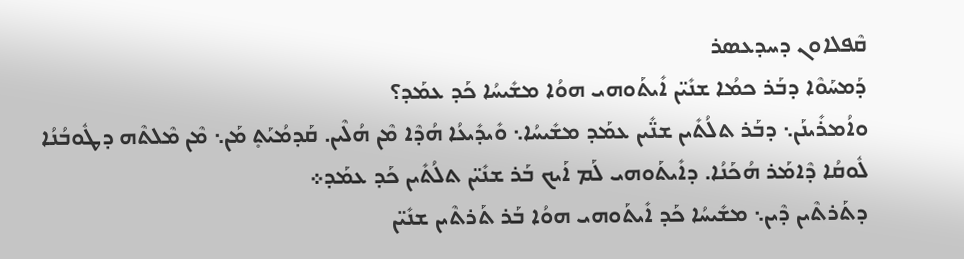ܩܶܦܠܐܘܢ ܕܚܕܥܣܪ
ܕܰܡܚܰܘܶܐ ܕܒܰܪ ܟܡܳܐ ܫܢܺܝ̈ܢ ܐܺܝܬܰܘܗܝ ܗܘܳܐ ܡܫܺܝܚܳܐ ܟܰܕ ܥܡܰܕ؟
ܘܐܳܡܪܺܝܢܰܢ܆ ܕܒܰܪ ܬܠܳܬܺܝܢ ܫܢ̈ܺܝܢ ܥܡܰܕ ܡܫܺܝܚܳܐ܆ ܘܺܝܕܺܝܥܳܐ ܗܳܕܶܐ ܡܶܢ ܗܳܠܶܝܢ. ܩܰܕܡܳܝܰܬ̥ ܡܰܢ܆ ܡܶܢ ܡܶܠܬܶܗ ܕܛܽܘܒܳܢܳܐ ܠܽܘܩܳܐ ܕܶܐܡܰܪ ܗܳܟܰܢܳܐ. ܕܐܺܝܬܰܘܗܝ ܠܰܡ ܐܰܝܟ ܒܰܪ ܫܢܺܝ̈ܢ ܬܠܳܬܺܝܢ ܟܰܕ ܥܡܰܕ܀
ܕܬܰܪܬܶܝܢ ܕܶܝܢ܆ ܡܫܺܝܚܳܐ ܟܰܕ ܐܺܝܬܰܘܗܝ ܗܘܳܐ ܒܰܪ ܬܰܪܬܶܝܢ ܫܢܺܝ̈ܢ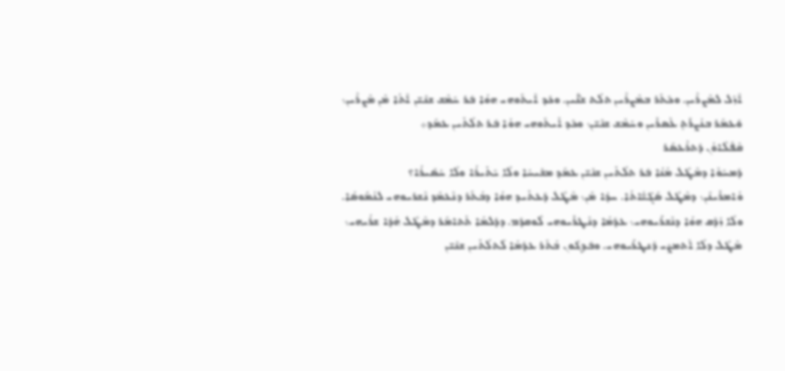ܐܶܙܰܠ ܠܡܶܨܪܶܝܢ. ܘܟܰܬܰܪ ܒܡܶܨܪܶܝܢ ܬܠܳܬ ܫܢ̈ܺܝܢ. ܘܟܰܕ ܐܶܝܬܰܘܗܝ ܗܘܳܐ ܒܰܪ ܚܰܡܶܫ ܫܢܺܝ̈ܢ ܐܶܬܳܐ ܡܶܢ ܡܶܨܪܶܝܢ܆ ܘܰܥܡܰܪ ܒܢܳܨܪܰܬ̥ ܥܶܣܪܺܝܢ ܘܚܰܡܶܫ ܫܢܺܝ̈ܢ܆ ܘܟܰܕ ܐܺܝܬܰܘܗܝ ܗܘܳܐ ܒܰܪ ܬܠܳܬܺܝܢ ܥܡܰܕ܀
ܩܶܦܰܠܶܐܘܳܢ ܕܰܬܪܶܥܣܰܪ
ܕܰܡܚܰܘܶܐ ܕܡܶܛܽܠ ܡܳܢܳܐ ܒܰܪ ܬܠܳܬܺܝܢ ܫܢܺܝ̈ܢ ܥܡܰܕ ܡܫܺܝܚܳܐ ܘܠܳܐ ܝܰܬܺܝܪܳܐ ܘܠܳܐ ܚܰܣܺܝܪܳܐ؟
ܘܳܐܡܪܺܝܢܰܢ܆ ܕܡܶܛܽܠ ܣܰܓܺܝ̈ܳܐܬܳܐ. ܚܕܳܐ ܡܰܢ܆ ܡܶܛܽܠ ܕܰܥܬܺܝܕ ܗܘܳܐ ܕܒܳܬܰܪ ܕܢܶܥܡܰܕ ܢܶܫܪܝܘܗܝ ܠܢܳܡܽܘܣܳܐ. ܘܠܳܐ ܙܳܕܶܩ ܗܘܳܐ ܕܢܶܫܪܺܝܘܗܝ܆ ܥܕܰܡܳܐ ܕܢܶܛܪܺܝܘܗܝ ܠܽܘܩܕܰܡ. ܕܕܰܠܡܳܐ ܬܶܬܐܡܰܪ ܕܡܶܛܽܠ ܗܳܕܶܐ ܫܪܳܝܗܝ܆ ܡܶܛܽܠ ܕܠܳܐ ܐܶܬܡܨܺܝ ܕܶܢܛܪܺܝܘܗܝ. ܘܒܰܕܓܽܘܢ ܒܳܬܰܪ ܥܕܰܡܳܐ ܠܰܬܠܳܬܺܝܢ ܫܢܺܝ̈ܢ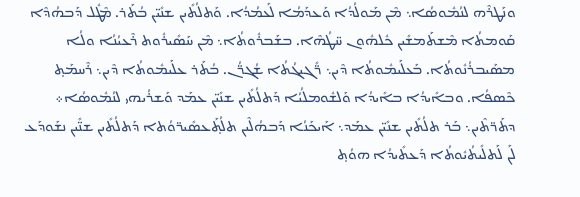ܘܢܰܛܪܶܗ ܠܢܳܡܽܘܣܳܐ܆ ܡܶܢ ܡܰܘܠܳܕܳܐ ܘܰܥܕܰܡܳܐ ܠܰܥܡܳܕܳܐ. ܘܰܬܠܳܬܺܝܢ ܫܢܺܝ̈ܢ ܒܳܬܰܪ. ܡܶܛܽܠ ܕܰܒܗܳܕܶܐ ܩܰܘܡܬܳܐ ܡܶܫܬܰܡܫܺܝܢ ܟܽܠܗܽܘܢ ܚ̈ܛܳܗܶܐ. ܒܫܰܒܪܽܘܬܳܐ܆ ܡܶܢ ܚܰܣܺܝܪܽܘܬ ܪܶܥܝܳܢܳܐ ܘܠܳܐ ܡܣܰܝܒܪܳܢܽܘܬܳܐ. ܒܰܥܠܰܝܡܽܘܬܳܐ ܕܶܝܢ܆ ܪ̈ܺܓܝܓܳܬܳܐ ܫܳܓܪ̈ܳܢ. ܒܳܬܰܪ ܥܠܰܝܡܽܘܬܳܐ ܕܶܝܢ܆ ܪܶܚܡܰܬ̥ ܟܶܣܦܳܐ. ܘܒܐܺܝܕܳܐ ܒܐܺܝܕܳܐ ܘܰܠܫܽܘܡܠܳܝܳܐ ܕܰܬܠܳܬܺܝܢ ܫܢܺܝ̈ܢ ܥܡܰܕ ܘܰܫܪܳܝܗܝ ܠܢܳܡܽܘܣܳܐ܀
ܕܬܰܪ̈ܬܶܝܢ܆ ܒܰܪ ܬܠܳܬܺܝܢ ܫܢܺܝ̈ܢ ܥܡܰܕ܆ ܐܰܝܟܰܢܳܐ ܕܰܒܗܳܠܶܝܢ ܬܠܳܬ̥ܰܥܤܺܝܪ̈ܘܳܬܐ ܕܰܬܠܳܬܺܝܢ ܫܢ̈ܺܝܢ ܢܫܰܘܕܰܥ ܠܰܢ ܠܰܬܠܺܝܬܳܝܽܘܬܳܐ ܕܰܥܬܺܝܕܳܐ ܗܘܳܬ̥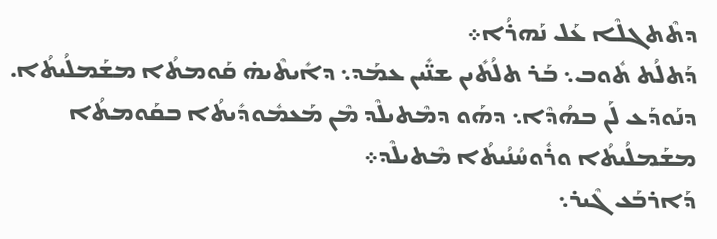ܕܬܶܬܓܠܶܐ ܥܰܠ ܢܰܗܪܳܐ܀
ܕܰܬܠܳܬ ܬܽܘܒ܆ ܒܰܪ ܬܠܳܬܺܝܢ ܫܢ̈ܺܝܢ ܥܡܰܕ܆ ܕܐܺܝܬܶܝܗ̇ ܩܰܘܡܬܳܐ ܡܫܰܡܠܳܝܬܳܐ. ܕܢܰܘܕܰܥ ܠܰܢ ܒܗܳܕܶܐ܆ ܕܗܰܘ ܕܡܶܬܝܠܶܕ ܡܶܢ ܡܰܥܡܽܘܕܺܝܬܳܐ ܒܩܰܘܡܬܳܐ ܡܫܰܡܠܳܝܬܳܐ ܘܪܽܘܚܳܢܳܝܬܳܐ ܡܶܬܝܠܶܕ܀
ܕܰܐܪܒܰܥ ܓܶܝܪ܆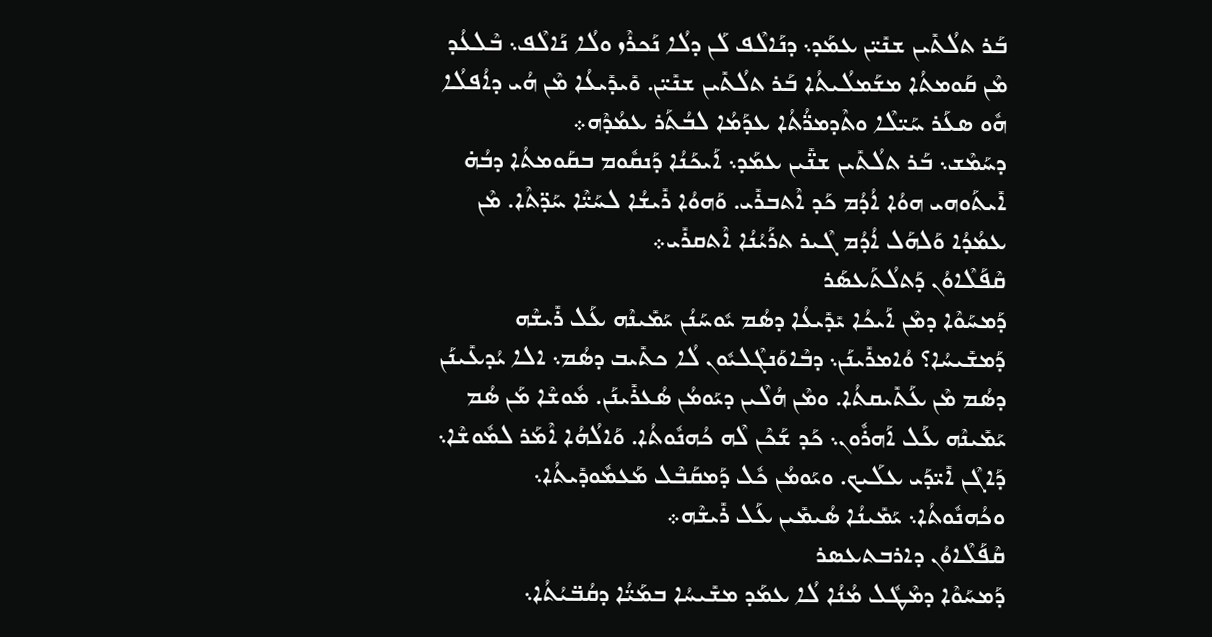ܒܰܪ ܬܠܳܬܺܝܢ ܫܢܺܝ̈ܢ ܥܡܰܕ܆ ܕܢܰܐܠܶܦ ܠܰܢ ܕܠܳܐ ܢܰܟܪܶܙ ܘܠܳܐ ܢܰܐܠܶܦ܆ ܒܶܠܥܳܕ ܡܶܢ ܩܰܘܡܬܳܐ ܡܫܰܡܠܳܝܬܳܐ ܒܰܪ ܬܠܳܬܺܝܢ ܫܢܺܝ̈ܢ. ܘܺܝܕܺܝܥܳܐ ܡܶܢ ܗܳܝ ܕܐܳܦܠܳܐ ܗܽܘ ܣܥܰܪ ܚܰܝ̈ܠܶܐ ܘܬܶܕܡܪ̈ܳܬܳܐ ܥܕܰܡܳܐ ܠܒܳܬܰܪ ܥܡܳܕܶܗ܀
ܕܚܰܡܶܫ܆ ܒܰܪ ܬܠܳܬܺܝܢ ܫܢ̈ܺܝܢ ܥܡܰܕ܆ ܐܰܝܟܰܢܳܐ ܕܰܢܩܽܘܡ ܒܩܰܘܡܬܳܐ ܕܒܳܗ̇ ܐܺܝܬܰܘܗܝ ܗܘܳܐ ܐܳܕܳܡ ܟܰܕ ܐܶܬܒܪܺܝ. ܘܰܗܘܳܐ ܪܺܝܫܳܐ ܠܚܰܝ̈ܶܐ ܚܰܕ̈ܬܶܐ. ܡܶܢ ܥܡܳܕܳܐ ܘܰܠܗܰܠ ܐܳܕܳܡ ܓܶܝܪ ܬܪܰܝܳܢܳܐ ܐܶܬܩܪܺܝ܀
ܩܶܦܰܠܶܐܘܳܢ ܕܰܬܠܳܬܰܥܣܰܪ
ܕܰܡܚܰܘܶܐ ܕܡܶܢ ܐܰܝܟܳܐ ܝܺܕܺܝܥܳܐ ܕܣܳܡ ܝܽܘܚܰܢܳܢ ܝܰܡܺܝܢܶܗ ܥܰܠ ܪܺܝܫܶܗ ܕܰܡܫܺܝܚܳܐ؟ ܘܳܐܡܪܺܝܢܰܢ܆ ܕܒܶܐܘܰܢܓܶܠܝܽܘܢ ܠܳܐ ܟܬܺܝܒ ܕܣܳܡ܆ ܐܠܐ ܝܳܕܥܺܝܢܰܢ ܕܤܳܡ ܡܶܢ ܥܰܬܺܝܩܬܳܐ. ܘܡܶܢ ܗܳܠܶܝܢ ܕܝܰܘܡܳܢ ܣܳܥܪܺܝܢܰܢ. ܡܽܘܫܶܐ ܡܰܢ ܣܳܡ ܝܰܡܺܝܢܶܗ ܥܰܠ ܐܰܗܪܽܘܢ܆ ܟܰܕ ܫܰܟܶܢ ܠܶܗ ܟܳܗܢܽܘܬܳܐ. ܘܰܐܠܳܗܳܐ ܐܶܡܰܪ ܠܡܽܘܫܶܐ܆ ܕܰܐܓܶܢ ܐܺܝ̈ܕܰܝ ܥܠܰܝܟ. ܘܝܰܘܡܳܢ ܟܽܠ ܕܰܡܩܰܒܶܠ ܡܰܥܡܽܘܕܺܝܬܳܐ܆ ܘܟܳܗܢܽܘܬܳܐ܆ ܝܰܡܺܝܢܳܐ ܣܳܝܡܺܝܢ ܥܰܠ ܪܺܝܫܶܗ܀
ܩܶܦܰܠܶܐܘܳܢ ܕܐܪܒܬܥܣܪ
ܕܰܡܚܰܘܶܐ ܕܡܶܛܽܠ ܡܳܢܳܐ ܠܳܐ ܥܡܰܕ ܡܫܺܝܚܳܐ ܒܡܰܝ̈ܳܐ ܕܩܳܒ̈ܝܳܬܳܐ܆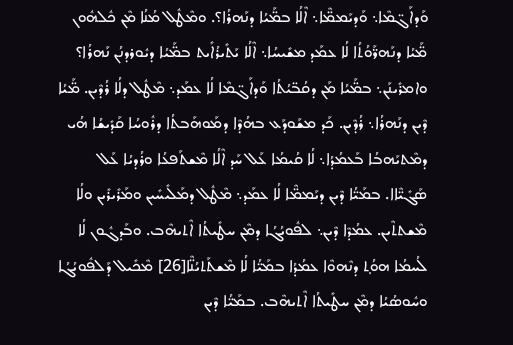ܘܰܕܐܰܓ̈ܡܶܐ܆ ܘܰܕܝܰܡܡ̈ܶܐ܆ ܐܶܠܳܐ ܒܡ̈ܰܝܳܐ ܕܢܰܗܪܳܐ؟. ܘܡܶܛܽܠ ܡܳܢܳܐ ܡܶܢ ܟܽܠܗܽܘܢ ܡ̈ܰܝܳܐ ܕܢܰܗܪ̈ܰܘܳܬܳܐ ܠܳܐ ܥܡܰܕ ܡܫܺܝܚܳܐ܆ ܐܶܠܳܐ ܝܰܬܺܝܪܳܐܺܝܬ ܒܡ̈ܰܝܳܐ ܕܝܽܘܪܕܢܳܢ ܢܰܗܪܳܐ؟
ܘܐܡܪܺܝܢܰܢ܆ ܒܡ̈ܰܝܳܐ ܡܰܢ ܕܩܳܒ̈ܝܳܬܳܐ ܘܰܕܐܰܓ̈ܡܶܐ ܠܳܐ ܥܡܰܕ܆ ܡܶܛܽܠ ܕܠܳܐ ܪܳܕܶܝܢ. ܡ̈ܰܝܳܐ ܕܶܝܢ ܕܢܰܗܪܳܐ܆ ܪܳܕܶܝܢ. ܟܰܕ ܡܫܰܘܕܰܥ ܒܗܳܕܶܐ ܕܡܰܘܗܰܒܬܳܐ ܕܪܽܘܚܳܐ ܩܰܕܺܝܫܳܐ ܗܳܝ ܕܡܶܬܝܰܗܒܳܐ ܒܰܥܡܳܕܳܐ܆ ܠܳܐ ܩܳܝܡܳܐ ܥܰܠ ܚܰܕ ܐܶܠܳܐ ܡܶܫܬܰܦܥܳܐ ܘܪܳܕܝܳܐ ܥܰܠ ܣܰܓܺܝ̈ܶܐܐ. ܒܡܰܝ̈ܳܐ ܕܶܝܢ ܕܝܰܡܡ̈ܶܐ ܠܳܐ ܥܡܰܕ܆ ܡܶܛܽܠ ܕܡܰܠܺܝܚܺܝܢ ܘܡܰܪܺܝܪܺܝܢ ܘܠܳܐ ܡܶܫܬܬܶܝܢ. ܥܡܳܕܶܐ ܕܶܝܢ܆ ܠܦܽܘܝܳܓܳܐ ܕܡܶܢ ܚܛܺܝܬܳܐ ܐܶܬܝܗܶܒ. ܘܒܰܕܓܽܘܢ ܠܳܐ ܠܳܚܡܳܐ ܗܘܳܬ̥ ܕܢܶܗܘܶܐ ܥܡܳܕܳܐ ܒܡܰܝ̈ܳܐ ܠܳܐ ܡܶܫܬܰܬܝܳܢ̈ܶܐ[26] ܡܶܟܺܝܠ ܕܰܠܦܽܘܝܳܓܳܐ ܘܚܽܘܣܳܝܳܐ ܕܡܶܢ ܚܛܺܝܬܳܐ ܐܶܬܝܗܶܒ. ܒܡܰܝ̈ܳܐ ܕܶܝܢ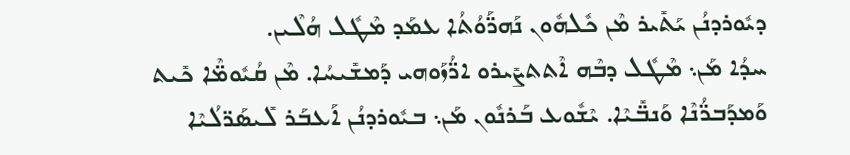ܕܝܽܘܪܕܢܳܢ ܝܰܬܺܝܪ ܡܶܢ ܟܽܠܗܽܘܢ ܢܰܗܪ̈ܰܘܳܬܳܐ ܥܡܰܕ ܡܶܛܽܠ ܗܳܠܶܝܢ.
ܚܕܳܐ ܡܰܢ܆ ܡܶܛܽܠ ܕܒܶܗ ܐܶܬܬܨܺܝܪܘ ܐܪ̈ܳܙܰܘܗܝ ܕܰܡܫܺܝܚܳܐ. ܡܶܢ ܩܳܝܽܘܡ̈ܶܐ ܟܺܝܬ ܘܰܡܕܰܒܪ̈ܳܢܶܐ ܘܰܢܒ̈ܺܝܶܐ. ܝܶܫܽܘܥ ܒܰܪܢܽܘܢ ܡܰܢ܆ ܒܝܽܘܪܕܢܳܢ ܐܰܥܒܰܪ ܠܺܝܣܰܪ̈ܠܳܝܶܐ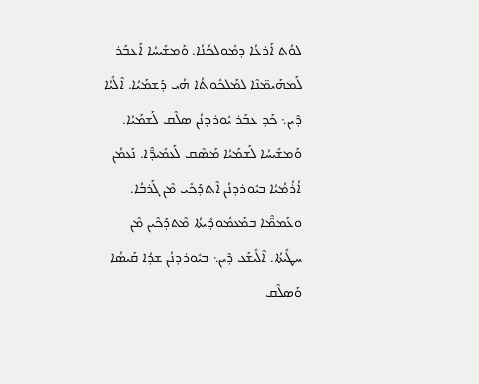ܠܘܳܬ ܐܰܪܥܳܐ ܕܡܽܘܠܟܳܢܳܐ. ܘܰܡܫܺܝܚܳܐ ܐܰܥܒܰܪ ܠܰܡܗܰܝܡ̈ܢܶܐ ܠܡܰܠܟܽܘܬܳܐ ܗܳܝ ܕܰܫܡܰܝܳܐ. ܐܶܠܺܝܳܐ ܕܶܝܢ܆ ܟܰܕ ܥܒܰܪ ܝܽܘܪܕܢܳܢ ܣܠܶܩ ܠܰܫܡܰܝܳܐ. ܘܰܡܫܺܝܚܳܐ ܠܰܫܡܰܝܳܐ ܡܰܣܶܩ ܠܰܥܡܺܝܕ̈ܶܐ. ܢܰܥܡܳܢ ܐܳܪܳܡܳܝܳܐ ܒܝܽܘܪܕܢܳܢ ܐܶܬܕܰܟܺܝ ܡܶܢ ܓܰܪܒܳܐ. ܘܥܰܡܡ̈ܶܐ ܒܡܰܥܡܽܘܕܺܝܬܳܐ ܡܶܬܕܰܟܶܝܢ ܡܶܢ ܚܛܺܝܬܳܐ. ܐܶܠܺܝܫܰܥ ܕܶܝܢ܆ ܒܝܽܘܪܕܢܳܢ ܫܕܳܐ ܩܰܝܣܳܐ ܘܰܣܠܶܩ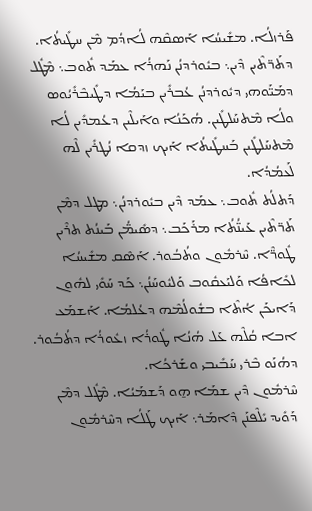ܦܰܪܙܠܳܐ. ܡܫܺܝܚܳܐ ܐܰܣܩܶܗ ܠܳܐܕܳܡ ܡܶܢ ܚܛܺܝܬܳܐ.
ܕܬܰܪ̈ܬܶܝܢ ܕܶܝܢ܆ ܒܝܽܘܪܕܢܳܢ ܢܰܗܪܳܐ ܥܡܰܕ ܬܽܘܒ܆ ܡܶܛܽܠ ܕܡܰܝ̈ܰܘܗܝ ܕܝܽܘܪܕܢܳܢ ܥܳܒܪܺܝܢ ܒܝܰܡܳܐ ܕܛܺܝܒܶܪܺܝܳܘܣ ܘܠܳܐ ܡܶܬܚܰܠܛܺܝܢ. ܗܳܟܰܢܳܐ ܘܐܰܝܠܶܝܢ ܕܥܳܡܕܺܝܢ ܠܳܐ ܡܶܬܚܰܠܛܺܝܢ ܒܰܚܛܺܝܬܳܐ ܐܰܝܟ ܙܕܩܐ ܢܳܛܪܺܝܢ ܠܶܗ ܠܰܥܡܳܕܳܐ.
ܕܰܬܠܳܬ ܬܽܘܒ܆ ܥܡܰܕ ܕܶܝܢ ܒܝܽܘܪܕܢܳܢ܆ ܡܛܠ ܕܡܶܢ ܬܰܪ̈ܬܶܝܢ ܥܰܝܢ̈ܳܬܳܐ ܡܪܰܟܰܒ܆ ܕܣܺܝܡ̈ܳܢ ܒܰܝܢܳܬ ܬܪܶܝܢ  ܛܽܘܪ̈ܶܐ. ܚܶܪܡܽܘܢ ܘܬܳܒܳܘܪ. ܐܰܣܶܩ ܡܫܺܝܚܳܐ ܠܟܺܐܦܳܐ ܘܰܠܝܰܥܩܽܘܒ ܘܰܠܝܽܘܚܰܢܳܢ܆ ܟܰܕ ܚܰܘܺܝ ܠܗܽܘܢ ܕܰܐܝܟܰܢ ܐܳܬܶܐ ܒܫܽܘܠܳܡܶܗ ܕܥܳܠܡܳܐ. ܐܰܫܡܰܥ ܐܒܐ ܩܳܠܶܗ ܥܰܠ ܗܳܢܳܐ ܛܽܘܪܳܐ ܙܥܽܘܪܳܐ ܕܬܳܒܳܘܪ. ܕܗܳܢܰܘ ܒܶܪܝ ܚܰܒܺܝܒܝ ܘܫܰܪܟܳܐ.
ܚܶܪܡܽܘܢ ܕܶܝܢ ܫܡܰܐ ܗ̱ܘ ܕܰܫܡܰܝܳܐ. ܡܶܛܽܠ ܕܡܶܢ ܕܰܘܺܝܕ ܝܺܠܶܦܢܰܢ ܕܶܐܡܰܪ܆ ܐܰܝܟ ܛܰܠܳܐ ܕܚܶܪܡܽܘܢ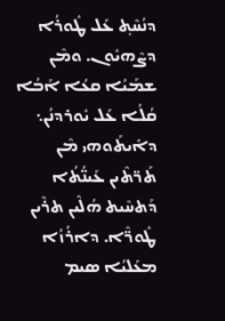ܕܢܳܚܶܬ̥ ܥܰܠ ܛܽܘܪܳܐ ܕܨܶܗܝܽܘܢ. ܘܡܶܢ ܫܡܰܝܳܐ ܩܥܳܐ ܐܰܒܳܐ ܩܳܠܳܐ ܥܰܠ ܝܽܘܪܕܢܳܢ܆ ܕܐܺܝܬܰܘܗܝ ܡܶܢ ܬܰܪ̈ܬܶܝܢ ܥܰܝܢ̈ܳܬܳܐ ܕܰܬܚܶܝܬ ܗܳܠܶܝܢ ܬܪܶܝܢ ܛܽܘܪ̈ܶܐ. ܕܐܪܳܙܳܐ ܡܥܰܠܝܳܐ ܤܝܡ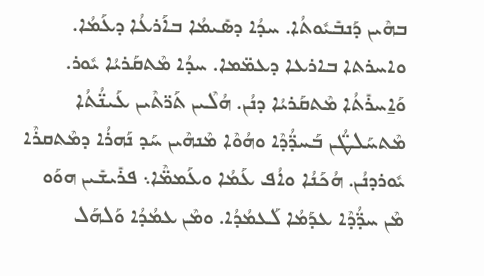ܒܗܶܝܢ ܕܰܢܒܺܝܽܘܬܳܐ. ܚܕܳܐ ܕܣܺܝܡܳܐ ܒܐܰܪܥܳܐ ܕܥܰܡܳܐ. ܘܐܚܪܬܐ ܒܐܪܥܐ ܕܥܡ̈ܡܐ. ܚܕܳܐ ܡܶܬܩܰܪܝܳܐ ܝܽܘܪ. ܘܰܐ̱ܚܪܺܬܳܐ ܡܶܬܩܰܪܝܳܐ ܕܢܳܢ. ܗܳܠܶܝܢ ܬܰܪ̈ܬܶܝܢ ܥܰܝܢ̈ܳܬܳܐ ܡܶܬܚܰܠܛ̈ܳܢ ܒܰܚܕ̈ܳܕܶܐ ܘܗܳܘܶܐ ܡܶܢܗܶܝܢ ܚܰܕ ܢܰܗܪܳܐ ܕܡܶܬܩܪܶܐ ܝܽܘܪܕܢܳܢ. ܗܳܟܰܢܳܐ ܘܐܳܦ ܥܰܡܳܐ ܘܥܰܡܡ̈ܶܐ܆ ܦܪܺܝܫܺܝܢ ܗܘܰܘ ܡܶܢ ܚܕ̈ܳܕܶܐ ܥܕܰܡܳܐ ܠܰܥܡܳܕܳܐ. ܘܡܶܢ ܥܡܳܕܳܐ ܘܰܠܗܰܠ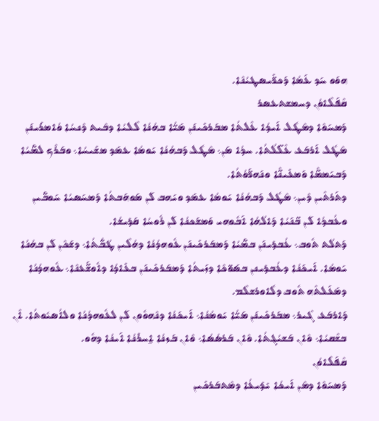ܗܘܰܘ ܚܰܕ ܥܰܡܳܐ ܕܰܟܪ̈ܺܝܣܛܝܳܢܶܐ.
ܩܶܦܰܠܶܐܘܳܢ ܕܚܡܫܬܥܣܪ
ܕܰܡܚܰܘܶܐ ܕܡܶܛܽܠ ܐܰܝܕܳܐ ܥܶܠܬܳܐ ܡܒܰܪܟܺܝܢܰܢ ܡܰܝ̈ܳܐ ܒܗܳܢܳܐ ܠܶܠܝܳܐ ܕܒܶܝܬ ܕܶܢܚܳܐ ܘܳܐܡܪܺܝܢܰܢ ܡܶܛܽܠ ܐܰܪܒܰܥ ܥܶܠ̈ܠܳܬܳܐ. ܚܕܳܐ ܡܰܢ܆ ܡܶܛܽܠ ܕܰܒܗܳܢܳܐ ܝܰܘܡܳܐ ܥܡܰܕ ܡܫܺܝܚܳܐ܆ ܘܒܰܪܶܟ ܠܡ̈ܰܝܳܐ ܕܰܒܝܰܡܡ̈ܶܐ ܘܰܡܥܺܝܢ̈ܶܐ ܘܢܰܗܪ̈ܰܘܳܬܳܐ.
ܕܬܰܪܬܶܝܢ ܕܶܝܢ܆ ܡܶܛܽܠ ܕܰܒܗܳܢܳܐ ܝܰܘܡܳܐ ܥܡܰܕ ܘܝܰܗܒ ܠܰܢ ܡܰܘܗܰܒܬܳܐ ܕܰܡܚܰܣܝܳܐ ܚܰܘܒ̈ܰܝܢ ܘܥܳܒܕܳܐ ܠܰܢ ܒ̈ܢܰܝܳܐ ܕܰܐܠܳܗܳܐ ܐܰܒܽܘܗܝ ܘܰܡܫܰܟܢܳܐ ܠܰܢ ܪܽܘܚܳܐ ܩܰܕܺܝܫܳܐ.
ܕܰܬܠܳܬ ܬܽܘܒ܆ ܥܳܒܕܺܝܢܰܢ ܒܡ̈ܰܝܳܐ ܕܰܡܒܰܪܟܺܝܢܰܢ ܥܽܘܗܕܳܢܳܐ ܕܗܳܠܶܝܢ ܛܳܒ̈ܳܬܳܐ܆ ܕܫܰܟܶܢ ܠܰܢ ܒܗܳܢܳܐ ܝܰܘܡܳܐ. ܐܰܝܟܰܢܳܐ ܕܥܳܒܕܺܝܢܢ ܒܣܰܘ̈ܟܶܐ ܕܙܰܝܬܳܐ ܕܰܡܒܰܪܟܺܝܢܰܢ ܒܥܺܐܕܳܐ ܕܐܽܘܫ̈ܰܥܢܶܐ܆ ܥܽܘܗܕܳܢܳܐ ܕܡܰܥܰܠܬܶܗ ܬܽܘܒ ܕܠܽܐܘܪܫܠܶܡ.
ܕܰܐܪܒܰܥ ܓܶܝܪ܆ ܡܒܰܪܟܺܝܢܰܢ ܡܰܝ̈ܳܐ ܝܰܘܡܳܢܳܐ܆ ܐܰܝܟܰܢܳܐ ܕܢܶܗܘܽܘܢ ܠܰܢ ܠܥܽܘܗܕܳܢܳܐ ܘܠܐܳܣܝܽܘܬܳܐ. ܐܶܢ ܒܫܶܩܝܳܐ܆ ܘܶܐܢ ܒܰܫܝܳܓܬܳܐ. ܘܶܐܢ ܒܰܪܣܳܣܳܐ܆ ܘܶܐܢ ܒܰܙܢܳܐ ܐ̱ܚܪܺܢܳܐ ܐܰܝܢܳܐ ܕܗܽܘ.
ܩܶܦܰܠܶܐܘܳܢ
ܕܰܡܚܰܘܶܐ ܕܡܶܢ ܐܰܝܟܳܐ ܝܺܕܺܝܥܳܐ ܕܡܶܬܒܰܪܟܺܝܢ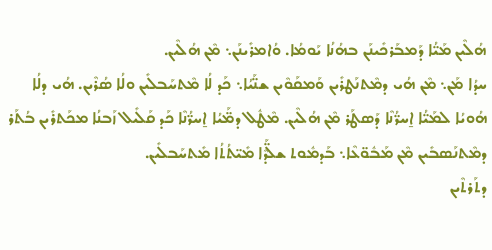ܗܳܠܶܝܢ ܡܰܝ̈ܳܐ ܕܰܡܒܰܪܟܺܝܢܰܢ ܒܗܳܢܳܐ ܝܰܘܡܳܐ. ܘܳܐܡܪܺܝܢܰܢ܆ ܡܶܢ ܗܳܠܶܝܢ.
ܚܕܳܐ ܡܰܢ܆ ܡܶܢ ܗܳܝ ܕܡܶܬܢܰܛܪܺܝܢ ܘܰܡܩܰܘܶܝܢ ܫܢ̈ܰܝܳܐ܆ ܟܰܕ ܠܳܐ ܡܶܬܚܰܒܠܺܝܢ ܘܠܳܐ ܣܳܪܶܝܢ. ܗܳܝ ܕܠܳܐ ܗܳܘܝܳܐ ܠܡܰܝ̈ܳܐ ܐ̱ܚܪ̈ܳܢܶܐ ܕܰܣܛܰܪ ܡܶܢ ܗܳܠܶܝܢ. ܡܶܛܽܠ ܕܡ̈ܰܝܳܐ ܐ̱ܚܪ̈ܳܢܶܐ ܟܰܕ ܩܰܠܺܝܠ ܙܰܒܢܳܐ ܡܟܰܬܪܺܝܢ ܒܳܬܰܪ ܕܡܶܬܢܰܣܒܺܝܢ ܡܶܢ ܡܰܒܽܘ̈ܥܶܐ܆ ܒܰܕܡܽܘܬ ܫܠ̈ܰܕܶܐ ܡܺܝ̈ܬܳܬܳܐ ܡܺܬܚܰܒܠܺܝܢ.
ܕܬܰܪܬܶܝܢ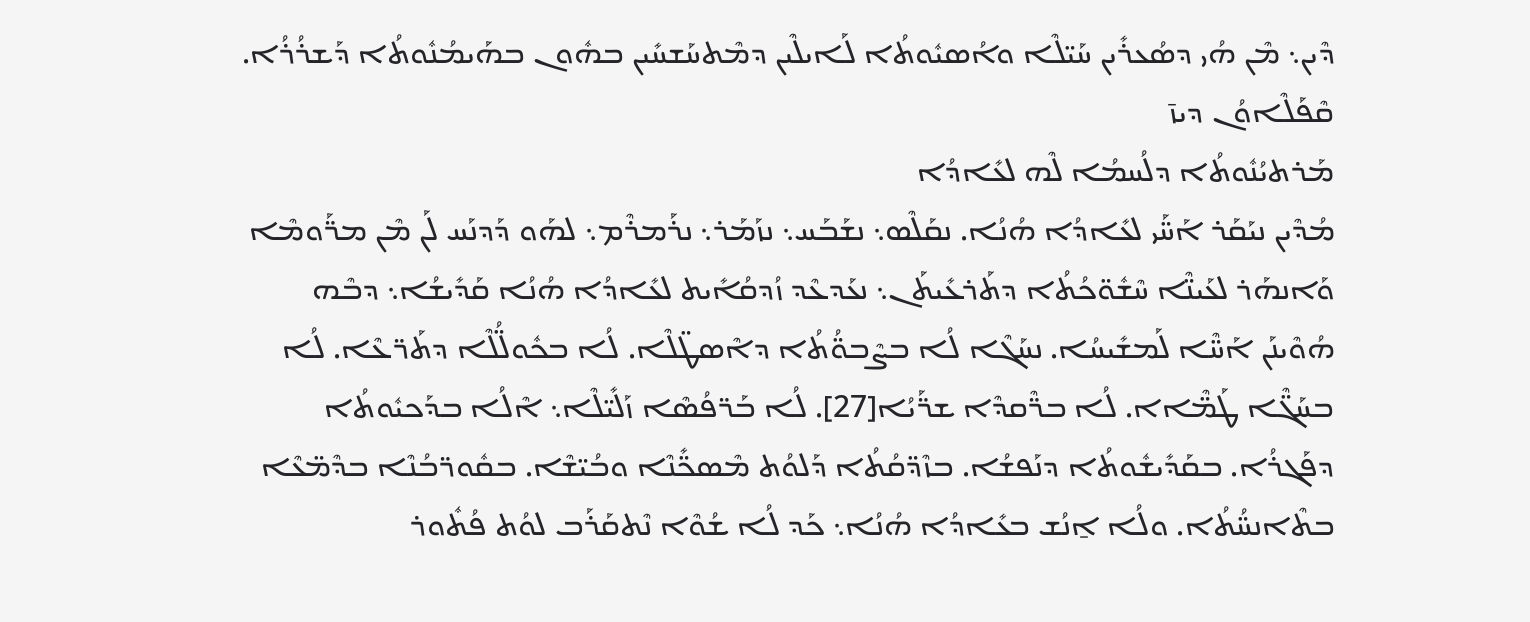ܕܶܝܢ܆ ܡܶܢ ܗܳܝ ܕܣܳܥܪܺܝܢ ܚܰܝ̈ܠܶܐ ܘܐܳܣܝܽܘܬܳܐ ܠܰܐܝܠܶܝܢ ܕܡܶܬܚܰܫܚܺܝܢ ܒܗܽܘܢ ܒܗܰܝܡܳܢܽܘܬܳܐ ܕܰܫܪܳܪܳܐ.
ܩܶܦܰܠܶܐܘܳܢ ܕܝܙ̄
ܡܰܪܬܝܳܢܽܘܬܳܐ ܕܠܳܚܡܳܐ ܠܶܗ ܠܥܺܐܕܳܐ
ܡܳܕܶܝܢ ܢܝܰܩܰܪ ܐܰܚ̈ܰܝ ܠܥܺܐܕܳܐ ܗܳܢܳܐ. ܢܩܰܠܶܣ܆ ܢܫܰܒܰܚ܆ ܢܙܰܡܰܪ܆ ܢܪܰܡܪܶܡ܆ ܠܗܰܘ ܕܰܕܢܰܚ ܠܰܢ ܡܶܢ ܡܪ̈ܰܘܡܶܐ ܘܰܐܢܗܰܪ ܠܥܰܝܢ̈ܶܐ ܚܶܫܽܘ̈ܟܳܬܳܐ ܕܬܰܪܥܺܝܬܰܢ܆ ܢܥܰܕܥܶܕ ܙܳܕܩܳܐܺܝܬ ܠܥܺܐܕܳܐ ܗܳܢܳܐ ܩܰܕܺܝܫܳܐ܆ ܕܒܶܗ ܗܳܘܶܝܢܰܢ ܐܰܚ̈ܶܐ ܠܰܡܫܺܝܚܳܐ. ܢܚܰܓܶܐ ܠܳܐ ܒܨܶܒܘ̈ܳܬܳܐ ܕܐܶܣܛ̈ܠܶܐ. ܠܳܐ ܒܟܽܘܠ̈ܳܠܶܐ ܕܬܰܪ̈ܥܶܐ. ܠܳܐ ܒܚܰܓ̈ܶܐ ܛܰܡ̈ܶܐܐ. ܠܳܐ ܒܪ̈ܶܩܕܶܐ ܫܪ̈ܰܝܳܐ[27]. ܠܳܐ ܒܰܪ̈ܦܳܣܶܐ ܙܰܠܺܝ̈ܠܶܐ܆ ܐܶܠܳܐ ܒܕܰܟܝܽܘܬܳܐ ܕܦܰܓܪܳܐ. ܒܩܰܕܺܝܫܽܘܬܳܐ ܕܢܰܦܫܳܐ. ܒܙܶܕ̈ܩܳܬܳܐ ܕܰܠܘܳܬ ܡܶܣܟ̈ܺܢܶܐ ܘܒܳܝ̈ܫܶܐ. ܒܩܽܘܪ̈ܒܳܢܶܐ ܒܕܶܡ̈ܥܶܐ ܒܬܶܐܢܚ̈ܳܬܳܐ. ܘܠܳܐ ܐ̱ܢܳܫ ܒܥܺܐܕܳܐ ܗܳܢܳܐ܆ ܟܰܕ ܠܳܐ ܫܳܘܶܐ ܢܶܬܩܰܪܰܒ ܠܘܳܬ ܦܳܬܽܘܪ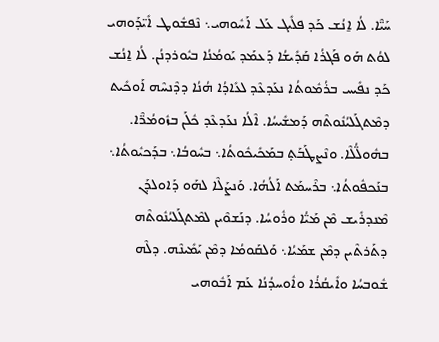ܚܰܝ̈ܶܐ. ܠܳܐ ܐ̱ܢܳܫ ܟܰܕ ܦܠܺܝܓ ܥܰܠ ܐܰܚܽܘܗܝ܆ ܢܶܦܫܽܘܛ ܐܺܝ̈ܕܰܘܗܝ ܠܘܳܬ ܗܰܘ ܦܰܓܪܳܐ ܩܰܕܺܝܫܳܐ ܕܰܥܡܰܕ ܝܰܘܡܳܢܳܐ ܒܝܽܘܪܕܢܳܢ. ܠܳܐ ܐ̱ܢܳܫ ܟܰܕ ܢܦܺܝܚ ܒܪܳܡܽܘܬܳܐ ܢܥܰܕܥܶܕ ܠܥܺܐܕܳܐ ܗܳܢܳܐ ܕܕܶܢܚܶܗ ܐܰܘܟܺܝܬ ܕܡܶܬܓܰܠܝܳܢܽܘܬܶܗ ܕܰܡܫܺܝܚܳܐ. ܐܶܠܳܐ ܢܥܰܕܥܶܕ ܟܽܠܰܢ ܒܙܽܘܡܳܪ̈ܶܐ. ܒܗܽܘܠ̈ܳܠܶܐ. ܘܢܶܨܛܰܒܰܬ̥ ܒܡܰܟܺܝܟܽܘܬܳܐ܆ ܒܚܽܘܒܳܐ܆ ܒܕܰܟܝܽܘܬܳܐ܆ ܒܢܰܟܦܽܘܬܳܐ܆ ܒܪܶܚܡܰܬ ܐܰܠܳܗܳܐ. ܘܰܢܨܰܠܶܐ ܠܗܰܘ ܕܰܐܘܠܕܰܢ ܡܶܢܕܪܺܝܫ ܡܶܢ ܡܰܝ̈ܳܐ ܘܪܽܘܚܳܐ. ܕܢܰܫܘܶܝܢ ܠܡܶܬܓܰܠܝܳܢܽܘܬܶܗ ܕܬܰܪܬܶܝܢ ܕܡܶܢ ܫܡܰܝܳܐ܆ ܘܰܠܩܰܘܡܳܐ ܕܡܶܢ ܝܰܡܺܝܢܶܗ. ܕܠܶܗ ܫܽܘܒܚܳܐ ܘܐܺܝܩܳܪܳܐ ܘܐܽܘܚܕܳܢܳܐ ܥܰܡ ܐܰܒܽܘܗܝ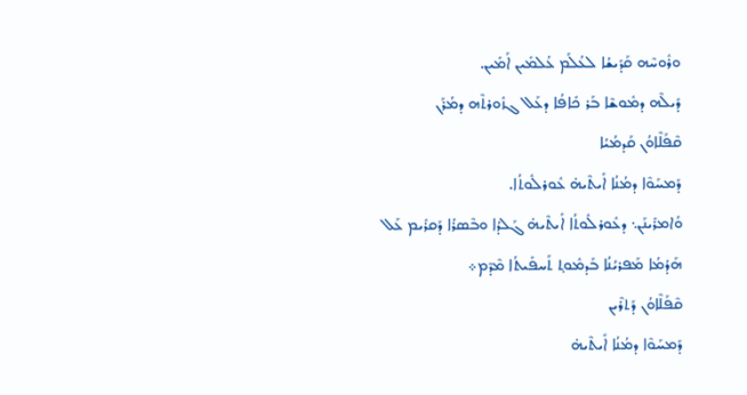ܘܪܽܘܚܶܗ ܩܰܕܺܝܫܳܐ ܠܥܳܠܰܡ ܥܳܠܡܺܝܢ ܐܰܡܺܝܢ.
ܕܺܝܠܶܗ ܕܡܽܘܫܶܐ ܒܰܪ ܟܺܐܦܳܐ ܕܥܰܠ ܓܙܽܘܪܬܶܗ ܕܡܳܪܰܢ
ܩܶܦܰܠܶܐܘܳܢ ܩܰܕܡܳܝܳܐ
ܕܰܡܚܰܘܶܐ ܕܡܳܢܳܐ ܐܺܝܬܶܝܗ̇ ܥܽܘܪܠܽܘܬܳܐ.
ܘܳܐܡܪܺܝܢܰܢ܆ ܕܥܽܘܪܠܽܘܬܳܐ ܐܺܝܬܶܝܗ̇ ܓܰܠܕܳܐ ܘܒܶܣܪܳܐ ܕܰܩܪܺܝܡ ܥܰܠ ܗܰܕܳܡܳܐ ܡܰܦܪܝܳܢܳܐ ܒܰܕܡܽܘܬ̥ ܬܰܚܦܺܝܬܳܐ ܡܶܕܶܡ܀
ܩܶܦܰܠܶܐܘܳܢ ܕܰܬܪܶܝܢ
ܕܰܡܚܰܘܶܐ ܕܡܳܢܳܐ ܐܺܝܬܶܝܗ̇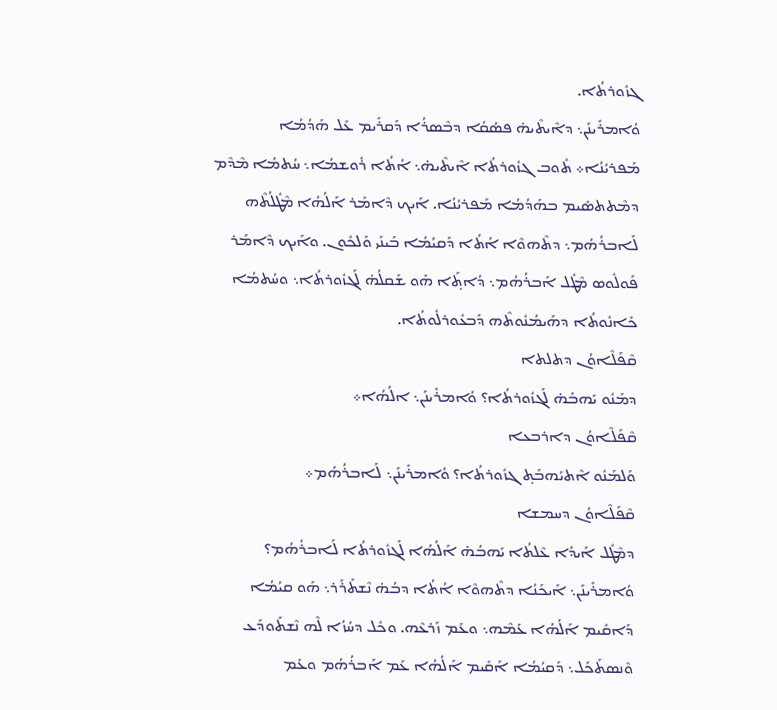ܓܙܽܘܪܬܳܐ.
ܘܳܐܡܪܺܝܢܰܢ܆ ܕܐܶܝܬܶܝܗ̇ ܦܣܳܩܳܐ ܕܒܶܣܪܳܐ ܕܰܩܪܺܝܡ ܥܰܠ ܗܰܕܳܡܳܐ ܡܰܦܪܝܳܢܳܐ܀ ܬܽܘܒ ܓܙܽܘܪܬܳܐ ܐܶܝܬܶܝܗ̇܆ ܐܳܬܳܐ ܪܽܘܫܡܳܐ܆ ܚܳܬܡܳܐ ܡܶܕܶܡ ܕܡܶܬܬܣܺܝܡ ܒܗܰܕܳܡܳܐ ܡܰܦܪܝܳܢܳܐ. ܐܰܝܟ ܕܶܐܡܰܪ ܐܰܠܳܗܳܐ ܡܶܛܽܠܳܬܶܗ ܠܰܐܒܪܳܗܳܡ܆ ܕܬܶܗܘܶܐ ܐܳܬܳܐ ܕܰܩܝܳܡܳܐ ܒܰܝܢܰܝ ܘܰܠܟܽܘܢ. ܘܐܰܝܟ ܕܶܐܡܰܪ ܦܰܘܠܽܘܣ ܡܶܛܽܠ ܐܰܒܪܳܗܳܡ܆ ܕܳܐܬ̥ܰܐ ܗܰܘ ܫܰܩܠܳܗ̇ ܠܰܓܙܽܘܪܬܳܐ܆ ܘܚܳܬܡܳܐ ܟܺܐܢܽܘܬܳܐ ܕܗܰܝܡܳܢܽܘܬܶܗ ܕܰܒܥܽܘܪܠܽܘܬܳܐ.
ܩܶܦܰܠܶܐܘܳܢ ܕܬܠܬܐ
ܕܡܰܢܽܘ ܝܰܗܒܳܗ̇ ܠܰܓܙܽܘܪܬܳܐ؟ ܘܳܐܡܪܺܝܢܰܢ܆ ܐܠܳܗܳܐ܀
ܩܶܦܰܠܶܐܘܳܢ ܕܐܪܒܥܐ
ܘܰܠܡܰܢܽܘ ܐܶܬܝܰܗܒܰܬ̥ ܓܙܽܘܪܬܳܐ؟ ܘܳܐܡܪܺܝܢܰܢ܆ ܠܰܐܒܪܳܗܳܡ܀
ܩܶܦܰܠܶܐܘܳܢ ܕܚܡܫܐ
ܕܡܶܛܽܠ ܐܰܝܕܳܐ ܥܶܠܬܳܐ ܝܰܗܒܳܗ̇ ܐܰܠܳܗܳܐ ܠܰܓܙܽܘܪܬܳܐ ܠܰܐܒܪܳܗܳܡ؟
ܘܳܐܡܪܺܝܢܰܢ܆ ܐܰܝܟܰܢܳܐ ܕܬܶܗܘܶܐ ܐܳܬܳܐ ܕܒܳܗ̇ ܢܶܫܬܰܪܰܪ܆ ܗܰܘ ܩܝܳܡܳܐ ܕܰܐܩܺܝܡ ܐܰܠܳܗܳܐ ܥܰܡܶܗ܆ ܘܥܰܡ ܙܰܪܥܶܗ. ܘܟܽܠ ܕܚܳܙܳܐ ܠܶܗ ܢܶܫܬܰܘܕܰܥ ܘܶܢܣܬܰܟܰܠ܆ ܕܰܩܝܳܡܳܐ ܐܰܩܺܝܡ ܐܰܠܳܗܳܐ ܥܰܡ ܐܰܒܪܳܗܳܡ ܘܥܰܡ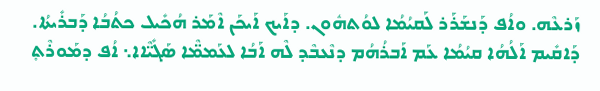ܙܰܪܥܶܗ. ܘܐܳܦ ܕܰܢܫܰܪܰܪ ܠܰܩܝܳܡܳܐ ܠܘܳܬܗܽܘܢ. ܕܐܰܝܟ ܐܰܝܟܰܢ ܐܶܡܰܪ ܗܳܟܺܝܠ ܟܬܳܒܳܐ ܕܰܒܪܺܝܬܳܐ. ܕܰܐܩܺܝܡ ܐܰܠܳܗܳܐ ܩܝܳܡܳܐ ܥܰܡ ܐܰܒܪܳܗܳܡ ܕܢܶܥܒܶܕ ܠܶܗ ܐܰܒܳܐ ܠܥܰܡܡ̈ܶܐ ܣܰܓܺܝ̈ܶܐܐ܆ ܐܳܦ ܕܡܰܘܪܶܬ̥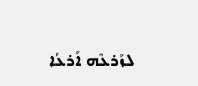ܠܙܰܪܥܶܗ ܐܰܪܥܳܐ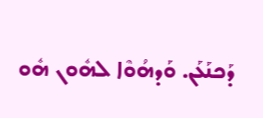ܕܰܟܢܰܥܰܢ. ܘܰܕܗܳܘܶܐ ܠܗܽܘܢ ܗܽܘ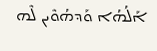ܐܰܠܳܗܳܐ ܘܰܕܗܳܘܶܝܢ ܠܶܗ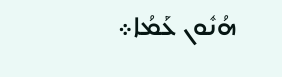ܗܳܢܽܘܢ ܥܰܡܳܐ܀